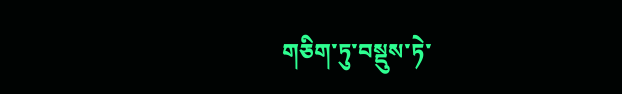གཅིག་ཏུ་བསྡུས་ཏེ་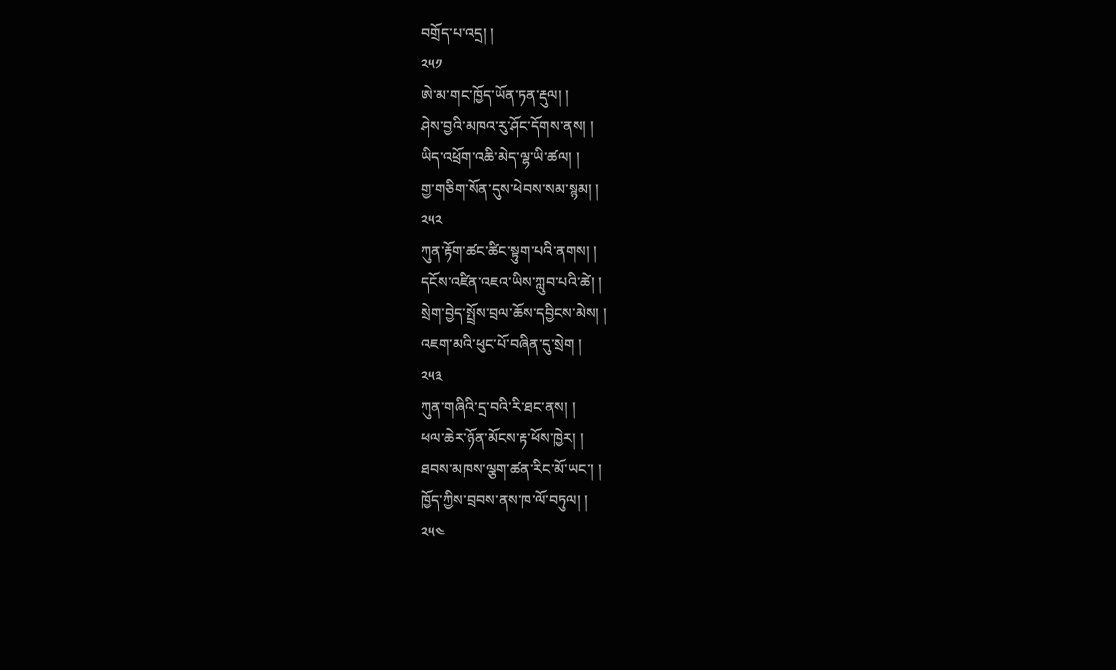བགྲོད་པ་འདྲ། །
༢༥༡
ཨེ་མ་གང་ཁྱོད་ཡོན་ཏན་རྡུལ། །
ཤེས་བྱའི་མཁའ་རུ་ཤོང་དོགས་ནས། །
ཡིད་འཕྲོག་འཆི་མེད་ལྷ་ཡི་ཚལ། །
གྱ་གཅིག་སོན་དུས་ཕེབས་སམ་སྙམ། །
༢༥༢
ཀུན་རྟོག་ཚང་ཚིང་སྟུག་པའི་ནགས། །
དངོས་འཛིན་འཇའ་ཡིས་ཀླུབ་པའི་ཚེ། །
སྲེག་བྱེད་སྤྲོས་བྲལ་ཆོས་དབྱིངས་མེས། །
འཇག་མའི་ཕུང་པོ་བཞིན་དུ་སྲེག །
༢༥༣
ཀུན་གཞིའི་དྲ་བའི་རི་ཐང་ནས། །
ཕལ་ཆེར་ཉོན་མོངས་རྟ་ཕོས་ཁྱེར། །
ཐབས་མཁས་ལྕག་ཚན་རིང་མོ་ཡང་། །
ཁྱོད་ཀྱིས་བྲབས་ནས་ཁ་ལོ་བཏུལ། །
༢༥༤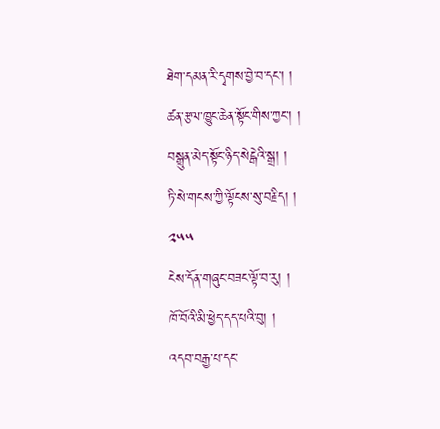ཐེག་དམན་རི་དྭགས་བྱེ་བ་དང་། །
ཚན་རྩལ་ཁྱུང་ཆེན་སྟོང་གིས་ཀྱང་། །
བསྒྲུན་མེད་སྟོང་ཉིད་སེངྒེའི་སྒྲ། །
ཏི་སེ་གངས་ཀྱི་ལྟོངས་སུ་བརྗིད། །
༢༥༥
ངེས་དོན་གཞུང་བཟང་ལྟོ་བ་རུ། །
ཁོ་བོའི་མི་ཕྱེད་དད་པའི་བུ། །
འདབ་བརྒྱ་པ་དང་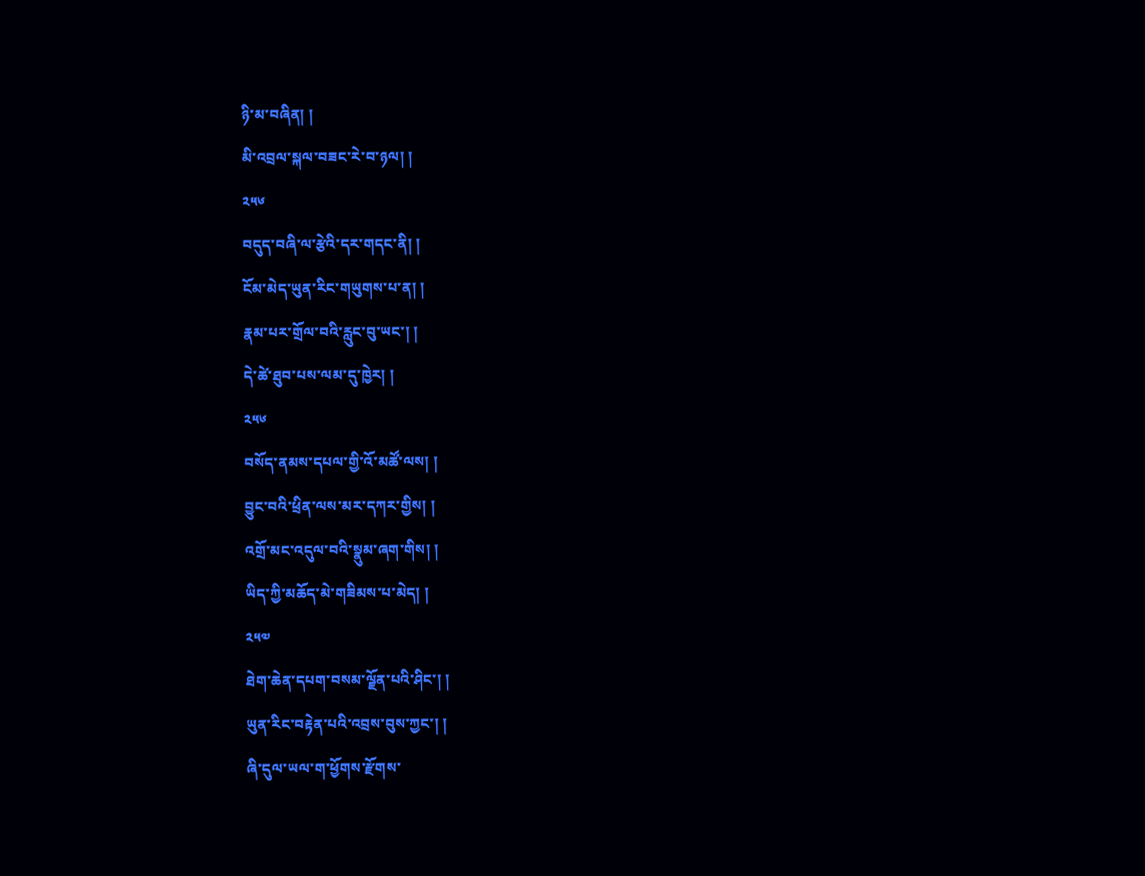ཉི་མ་བཞིན། །
མི་འབྲལ་སྐལ་བཟང་རེ་བ་ཉལ། །
༢༥༦
བདུད་བཞི་ལ་རྩེའི་དར་གདང་ནི། །
ངོམ་མེད་ཡུན་རིང་གཡུགས་པ་ན། །
རྣམ་པར་གྲོལ་བའི་རླུང་བུ་ཡང་། །
དེ་ཚེ་ཐུབ་པས་ལམ་དུ་ཁྱེར། །
༢༥༦
བསོད་ནམས་དཔལ་གྱི་འོ་མཚོ་ལས། །
བྱུང་བའི་ཕྲིན་ལས་མར་དཀར་གྱིས། །
འགྲོ་མང་འདུལ་བའི་སྣུམ་ཞག་གིས། །
ཡིད་ཀྱི་མཆོད་མེ་གཟིམས་པ་མེད། །
༢༥༧
ཐེག་ཆེན་དཔག་བསམ་ལྗོན་པའི་ཤིང་། །
ཡུན་རིང་བརྟེན་པའི་འབྲས་བུས་ཀྱང་། །
ཞི་དུལ་ཡལ་ག་ཕྱོགས་རྫོགས་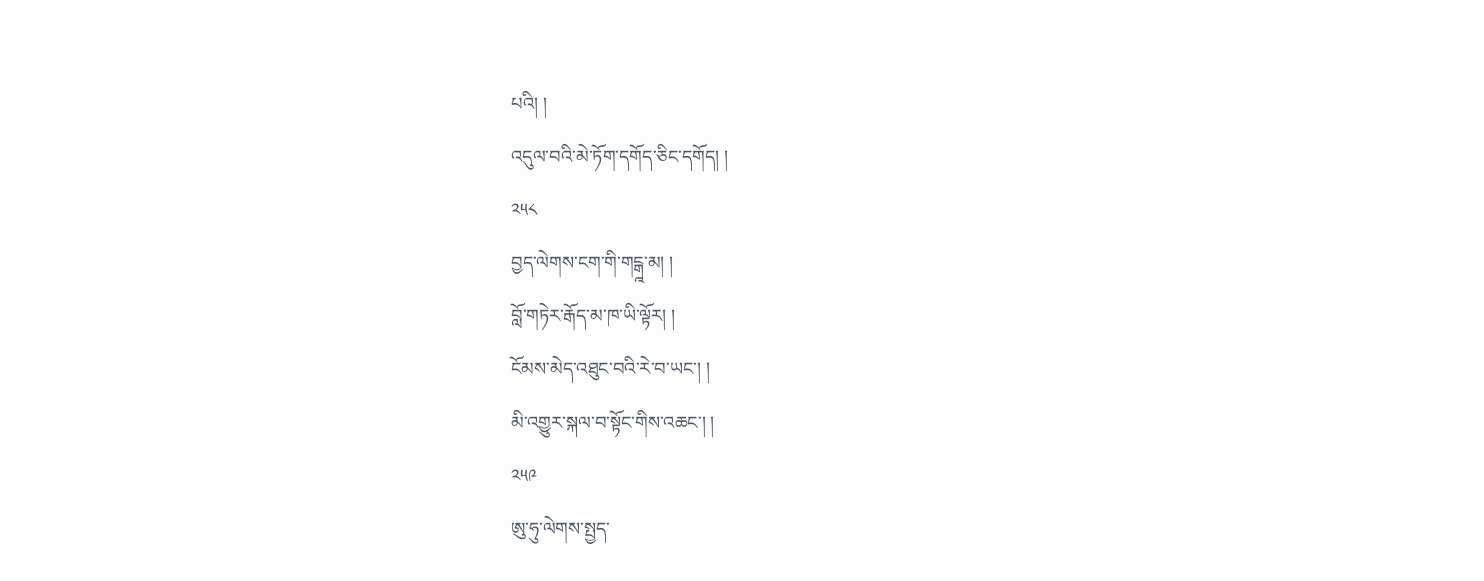པའི། །
འདུལ་བའི་མེ་ཏོག་དགོད་ཅིང་དགོད། །
༢༥༨
བྱད་ལེགས་ངག་གི་གངྒྰ་མ། །
བློ་གཏེར་རྒོད་མ་ཁ་ཡི་ལྟོར། །
ངོམས་མེད་འཐུང་བའི་རེ་བ་ཡང་། །
མི་འགྱུར་སྐལ་བ་སྟོང་གིས་འཆང་། །
༢༥༩
ཨུ་ཧུ་ལེགས་སྤྱད་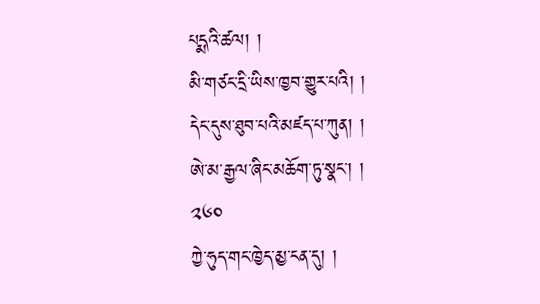པདྨའི་ཚལ། །
མི་གཙང་དྲི་ཡིས་ཁྱབ་གྱུར་པའི། །
དེང་དུས་ཐུབ་པའི་མཛད་པ་ཀུན། །
ཨེ་མ་རྒྱལ་ཞིང་མཆོག་ཏུ་སྣང་། །
༢༦༠
ཀྱེ་ཧུད་གང་ཁྱེད་མྱ་ངན་དུ། །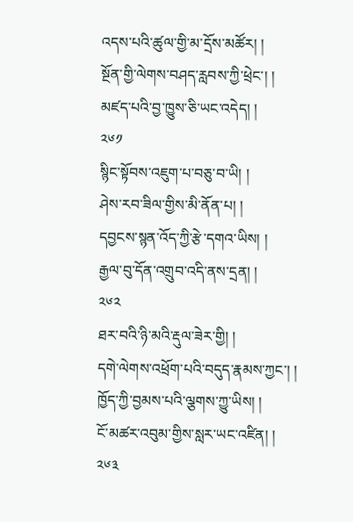འདས་པའི་ཚུལ་གྱི་མ་དྲོས་མཚོར། །
སྔོན་གྱི་ལེགས་བཤད་རླབས་ཀྱི་ཕྲེང་། །
མཛད་པའི་བྱ་ཁྱུས་ཅི་ཡང་འདེད། །
༢༦༡
སྙིང་སྟོབས་འཇུག་པ་བཅུ་བ་ཡི། །
ཤེས་རབ་ཟིལ་གྱིས་མི་ནོན་པ། །
དབྱངས་སྙན་འོད་ཀྱི་རྩེ་དགའ་ཡིས། །
རྒྱལ་བུ་དོན་འགྲུབ་འདི་ནས་དྲན། །
༢༦༢
ཐར་བའི་ཉི་མའི་རྡུལ་ཟེར་གྱི། །
དགེ་ལེགས་འཕྲོག་པའི་བདུད་རྣམས་ཀྱང་། །
ཁྱོད་ཀྱི་བྱམས་པའི་ལྕགས་ཀྱུ་ཡིས། །
ངོ་མཚར་འབུམ་གྱིས་སླར་ཡང་འཛིན། །
༢༦༣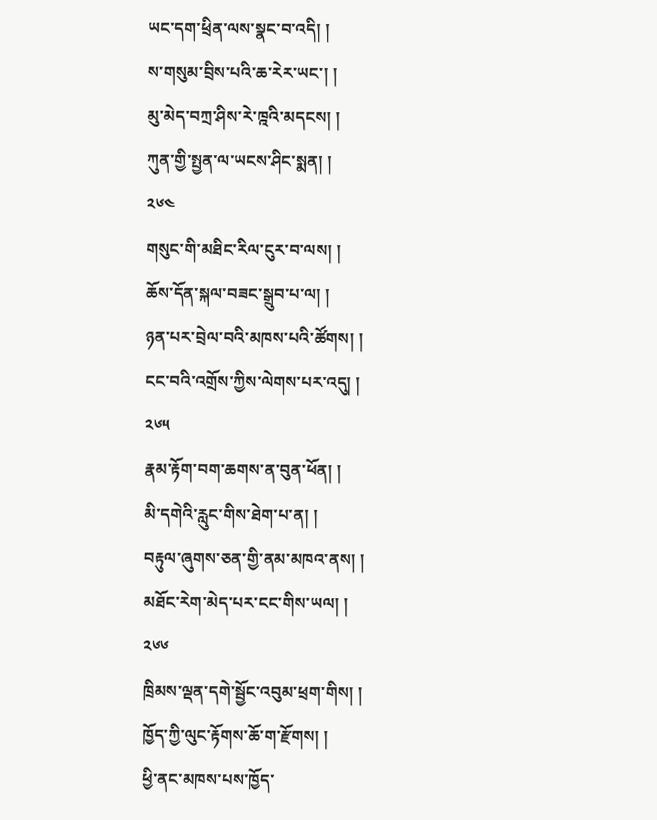ཡང་དག་ཕྲིན་ལས་སྣང་བ་འདི། །
ས་གསུམ་བྲིས་པའི་ཆ་རེར་ཡང་། །
མུ་མེད་བཀྲ་ཤིས་རེ་ཁྰའི་མདངས། །
ཀུན་གྱི་སྤྱན་ལ་ཡངས་ཤིང་སྨན། །
༢༦༤
གསུང་གི་མཐིང་རིལ་ངུར་བ་ལས། །
ཆོས་དོན་སྐལ་བཟང་སྒྲུབ་པ་ལ། །
ཉན་པར་བྲེལ་བའི་མཁས་པའི་ཚོགས། །
ངང་བའི་འགྲོས་ཀྱིས་ལེགས་པར་འདུ། །
༢༦༥
རྣམ་རྟོག་བག་ཆགས་ན་བུན་ཕོན། །
མི་དགེའི་རླུང་གིས་ཐེག་པ་ན། །
བརྟུལ་ཞུགས་ཅན་གྱི་ནམ་མཁའ་ནས། །
མཐོང་རེག་མེད་པར་ངང་གིས་ཡལ། །
༢༦༦
ཁྲིམས་ལྡན་དགེ་སྦྱོང་འབུམ་ཕྲག་གིས། །
ཁྱོད་ཀྱི་ལུང་རྟོགས་ཆོ་ག་རྫོགས། །
ཕྱི་ནང་མཁས་པས་ཁྱོད་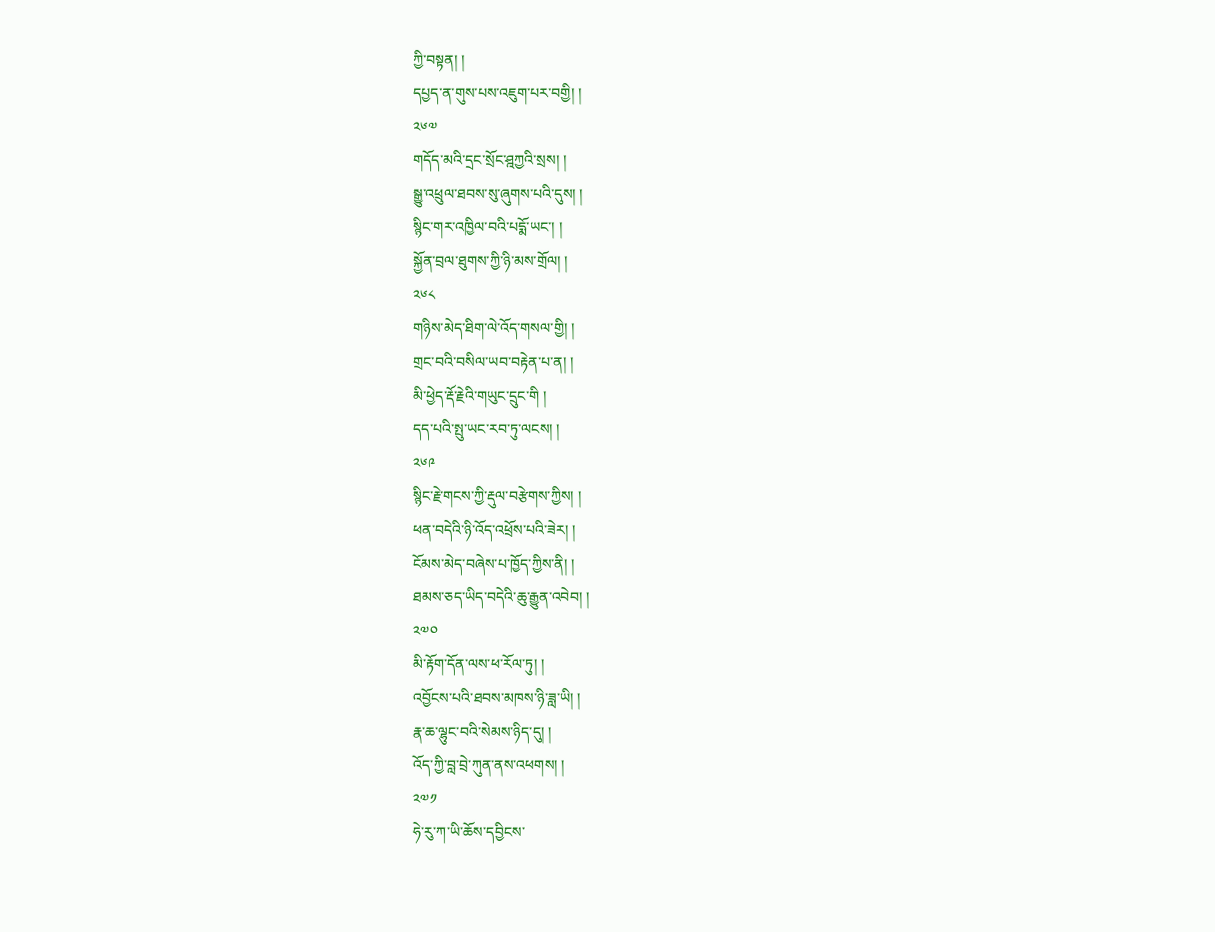ཀྱི་བསྟན། །
དཔྱད་ན་གུས་པས་འཇུག་པར་བགྱི། །
༢༦༧
གདོད་མའི་དྲང་སྲོང་ཤྰཀྱའི་སྲས། །
སྒྱུ་འཕྲུལ་ཐབས་སུ་ཞུགས་པའི་དུས། །
སྙིང་གར་འཁྱིལ་བའི་པདྨོ་ཡང་། །
སྐྱོན་བྲལ་ཐུགས་ཀྱི་ཉི་མས་གྲོལ། །
༢༦༨
གཉིས་མེད་ཐིག་ལེ་འོད་གསལ་གྱི། །
གྲང་བའི་བསིལ་ཡབ་བརྟེན་པ་ན། །
མི་ཕྱེད་རྡོ་རྗེའི་གཡུང་དྲུང་གི །
དད་པའི་སྤུ་ཡང་རབ་ཏུ་ལངས། །
༢༦༩
སྙིང་རྗེ་གངས་ཀྱི་རྡུལ་བརྩེགས་ཀྱིས། །
ཕན་བདེའི་ཉི་འོད་འཕྲོས་པའི་ཟེར། །
ངོམས་མེད་བཞེས་པ་ཁྱོད་ཀྱིས་ནི། །
ཐམས་ཅད་ཡིད་བདེའི་ཆུ་རྒྱུན་འབེབ། །
༢༧༠
མི་རྟོག་དོན་ལས་ཕ་རོལ་ཏུ། །
འབྱོངས་པའི་ཐབས་མཁས་ཉི་ཟླ་ཡི། །
རྣ་ཆ་ལྷུང་བའི་སེམས་ཉིད་དུ། །
འོད་ཀྱི་བླ་བྲེ་ཀུན་ནས་འཕགས། །
༢༧༡
ཧེ་རུ་ཀ་ཡི་ཆོས་དབྱིངས་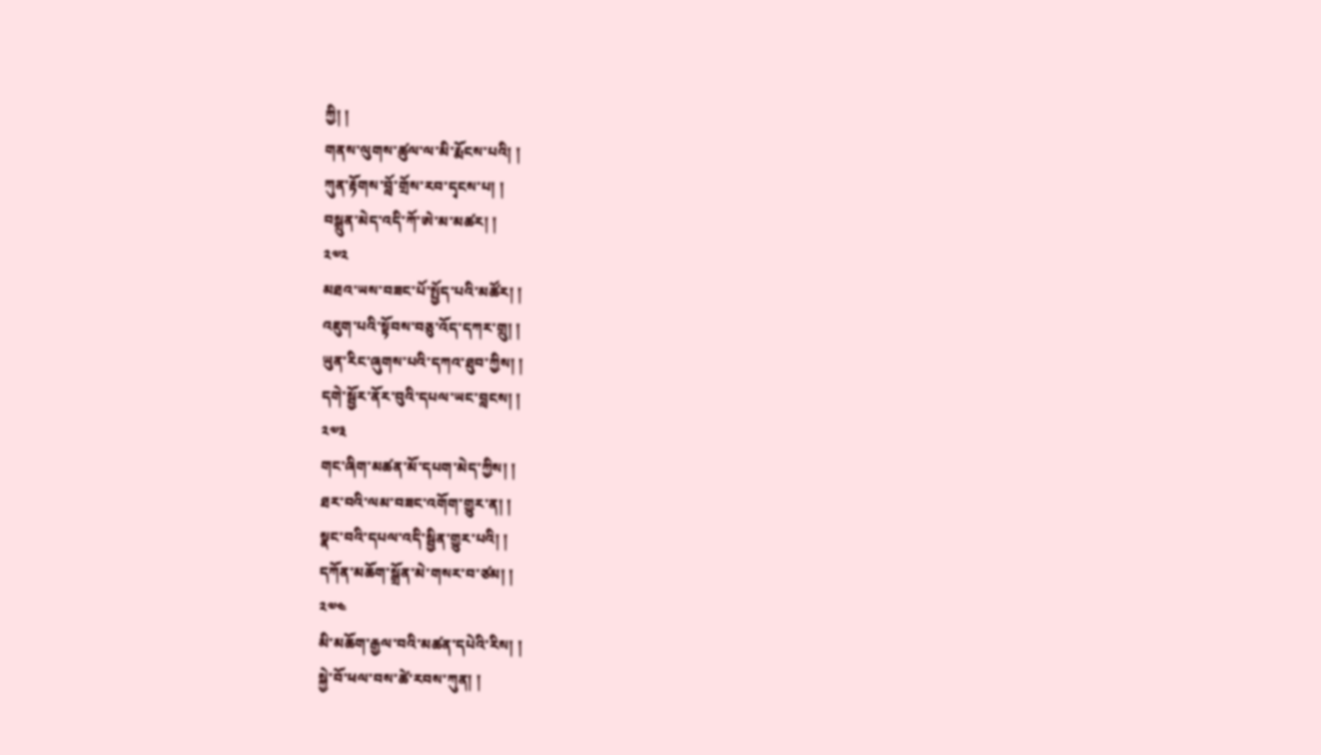ཀྱི། །
གནས་ལུགས་ཚུལ་ལ་མི་རྨོངས་པའི། །
ཀུན་རྟོགས་བློ་གྲོས་རབ་དྭངས་པ། །
བསྒྲུན་མེད་འདི་ཀོ་ཨེ་མ་མཚར། །
༢༧༢
མཐའ་ཡས་བཟང་པོ་སྤྱོད་པའི་མཚོར། །
འཇུག་པའི་སྟོབས་བཅུ་འོད་དཀར་གྲུ། །
ཡུན་རིང་ཞུགས་པའི་དཀའ་ཐུབ་ཀྱིས། །
དགེ་སྦྱོར་ནོར་བུའི་དཔལ་ཡང་བླངས། །
༢༧༣
གང་ཞིག་མཚན་མོ་དཔག་མེད་ཀྱིས། །
ཐར་བའི་ལམ་བཟང་འགོག་གྱུར་ན། །
སྣང་བའི་དཔལ་འདི་སྦྱིན་གྱུར་པའི། །
དཀོན་མཆོག་སྒྲོན་མེ་གསར་བ་ཙམ། །
༢༧༤
མི་མཆོག་རྒྱལ་བའི་མཚན་དཔེའི་རིས། །
སྐྱེ་བོ་ཕལ་བས་ཚེ་རབས་ཀུན། །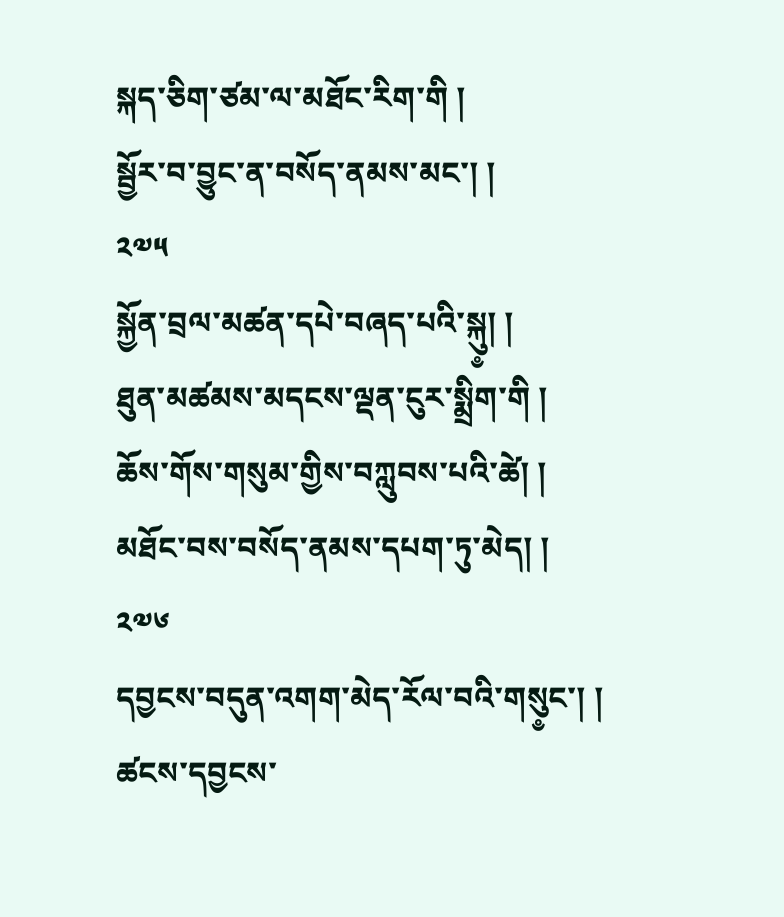སྐད་ཅིག་ཙམ་ལ་མཐོང་རིག་གི །
སྦྱོར་བ་བྱུང་ན་བསོད་ནམས་མང་། །
༢༧༥
སྐྱོན་བྲལ་མཚན་དཔེ་བཞད་པའི་སྐུ༵། །
ཐུན་མཚམས་མདངས་ལྡན་ངུར་སྨྲིག་གི །
ཆོས་གོས་གསུམ་གྱིས་བཀླུབས་པའི་ཚེ། །
མཐོང་བས་བསོད་ནམས་དཔག་ཏུ་མེད། །
༢༧༦
དབྱངས་བདུན་འགག་མེད་རོལ་བའི་གསུ༵ང་། །
ཚངས་དབྱངས་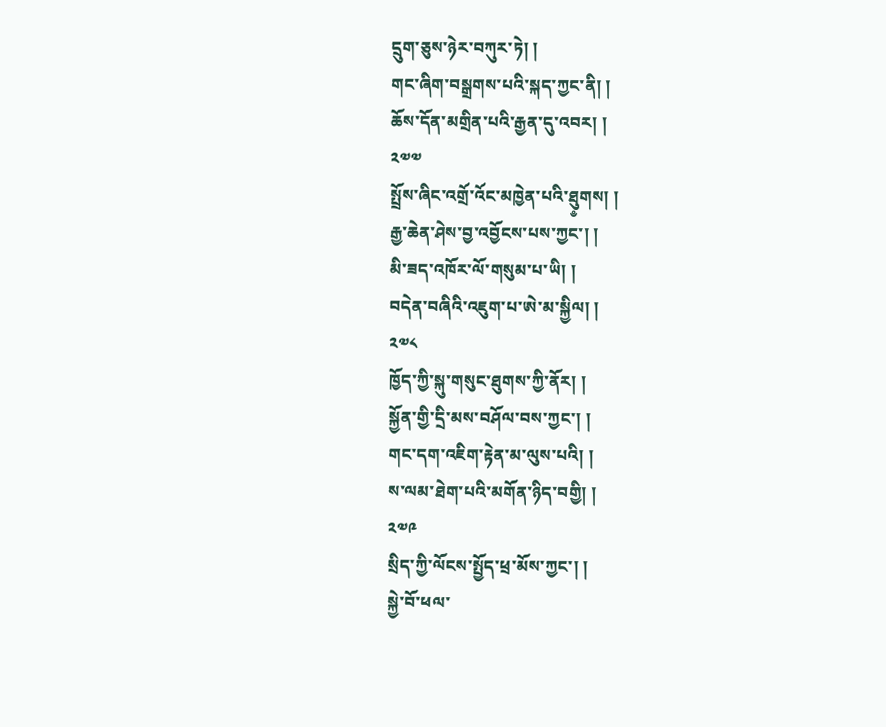དྲུག་ཅུས་ཉེར་བཀུར་ཏེ། །
གང་ཞིག་བསྒྲགས་པའི་སྐད་ཀྱང་ནི། །
ཆོས་དོན་མགྲིན་པའི་རྒྱན་དུ་འབར། །
༢༧༧
སྤྲོས་ཞིང་འགྲོ་འོང་མཁྱེན་པའི་ཐུ༵གས། །
རྒྱ་ཆེན་ཤེས་བྱ་འབྱོངས་པས་ཀྱང་། །
མི་ཟད་འཁོར་ལོ་གསུམ་པ་ཡི། །
བདེན་བཞིའི་འཇུག་པ་ཨེ་མ་སྐྱིལ། །
༢༧༨
ཁྱོད་ཀྱི་སྐུ་གསུང་ཐུགས་ཀྱི་ནོར། །
སྐྱོན་གྱི་དྲི་མས་བཤོལ་བས་ཀྱང་། །
གང་དག་འཇིག་རྟེན་མ་ལུས་པའི། །
ས་ལམ་ཐེག་པའི་མགོན་ཉིད་བགྱི། །
༢༧༩
སྲིད་ཀྱི་ལོངས་སྤྱོད་ཕྲ་མོས་ཀྱང་། །
སྐྱེ་བོ་ཕལ་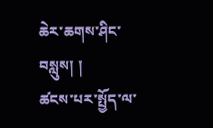ཆེར་ཆགས་ཤིང་བསླུས། །
ཚངས་པར་སྤྱོད་ལ་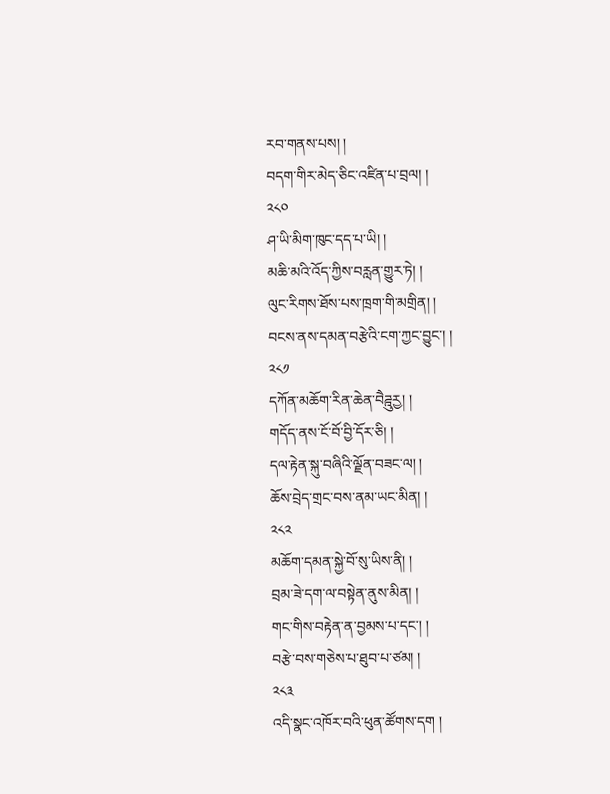རབ་གནས་པས། །
བདག་གིར་མེད་ཅིང་འཛིན་པ་བྲལ། །
༢༨༠
ཤ་ཡི་མིག་ཁུང་དད་པ་ཡི། །
མཆི་མའི་འོད་ཀྱིས་བརླན་གྱུར་ཏེ། །
ལུང་རིགས་ཐོས་པས་ཁྲག་གི་མགྲིན། །
བངས་ནས་དམན་བརྩེའི་ངག་ཀྱང་བྱུང་། །
༢༨༡
དཀོན་མཆོག་རིན་ཆེན་བཻཌྰུརྱ། །
གདོད་ནས་ངོ་བོ་བྱི་དོར་ཅི། །
དལ་རྟེན་སྐུ་བཞིའི་ལྗོན་བཟང་ལ། །
ཆོས་བྲེད་གྲང་བས་ནམ་ཡང་མིན། །
༢༨༢
མཆོག་དམན་སྐྱེ་བོ་སུ་ཡིས་ནི། །
བྲམ་ཟེ་དག་ལ་བསྟེན་ནུས་མིན། །
གང་གིས་བརྟེན་ན་བྱམས་པ་དང་། །
བརྩེ་བས་གཅེས་པ་ཐུབ་པ་ཙམ། །
༢༨༣
འདི་སྣང་འཁོར་བའི་ཕུན་ཚོགས་དག །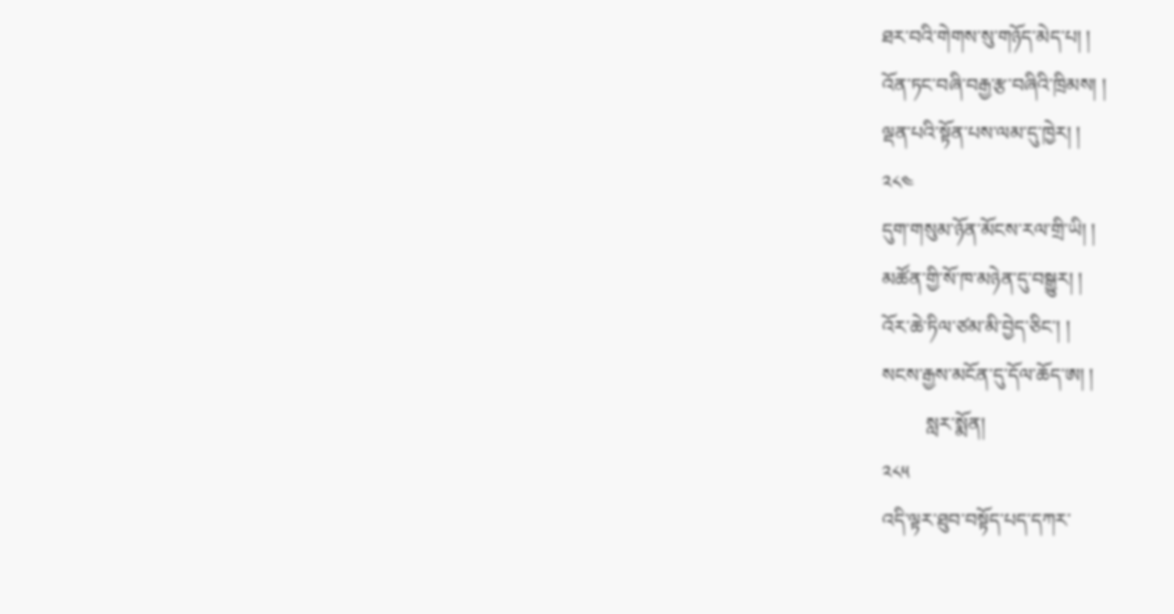ཐར་བའི་གེགས་སུ་གཉོད་མེད་པ། །
འོན་ཏང་བཞི་བརྒྱ་རྩ་བཞིའི་ཁྲིམས། །
ལྡན་པའི་སྟོན་པས་ལམ་དུ་ཁྱེར། །
༢༨༤
དུག་གསུམ་ཉོན་མོངས་རལ་གྲི་ཡི། །
མཚོན་གྱི་སོ་ཁ་མཉེན་དུ་བསྒྱུར། །
འོར་ཆེ་ཏིལ་ཙམ་མི་བྱེད་ཅིང་། །
སངས་རྒྱས་མངོན་དུ་དོལ་ཆོད་ཨ། །
         སླར་སྨོན།
༢༨༥
འདི་ལྟར་ཐུབ་བསྟོད་པད་དཀར་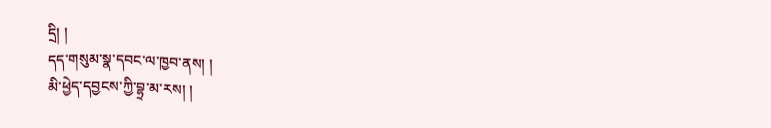དྲི། །
དད་གསུམ་སྣ་དབང་ལ་ཁྱབ་ནས། །
མི་ཕྱེད་དབྱངས་ཀྱི་བྷྲ་མ་རས། །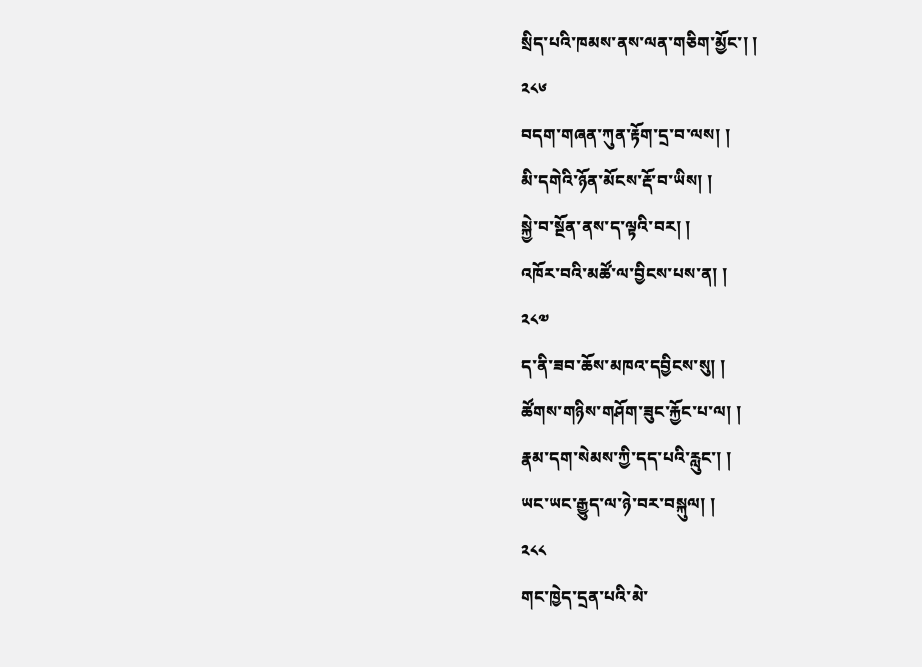སྲིད་པའི་ཁམས་ནས་ལན་གཅིག་མྱོང་། །
༢༨༦
བདག་གཞན་ཀུན་རྟོག་དྲ་བ་ལས། །
མི་དགེའི་ཉོན་མོངས་རྡོ་བ་ཡིས། །
སྐྱེ་བ་སྔོན་ནས་ད་ལྟའི་བར། །
འཁོར་བའི་མཚོ་ལ་བྱིངས་པས་ན། །
༢༨༧
ད་ནི་ཟབ་ཆོས་མཁའ་དབྱིངས་སུ། །
ཚོགས་གཉིས་གཤོག་ཟུང་རྐྱོང་པ་ལ། །
རྣམ་དག་སེམས་ཀྱི་དད་པའི་རླུང་། །
ཡང་ཡང་རྒྱུད་ལ་ཉེ་བར་བསྐུལ། །
༢༨༨
གང་ཁྱེད་དྲན་པའི་མེ་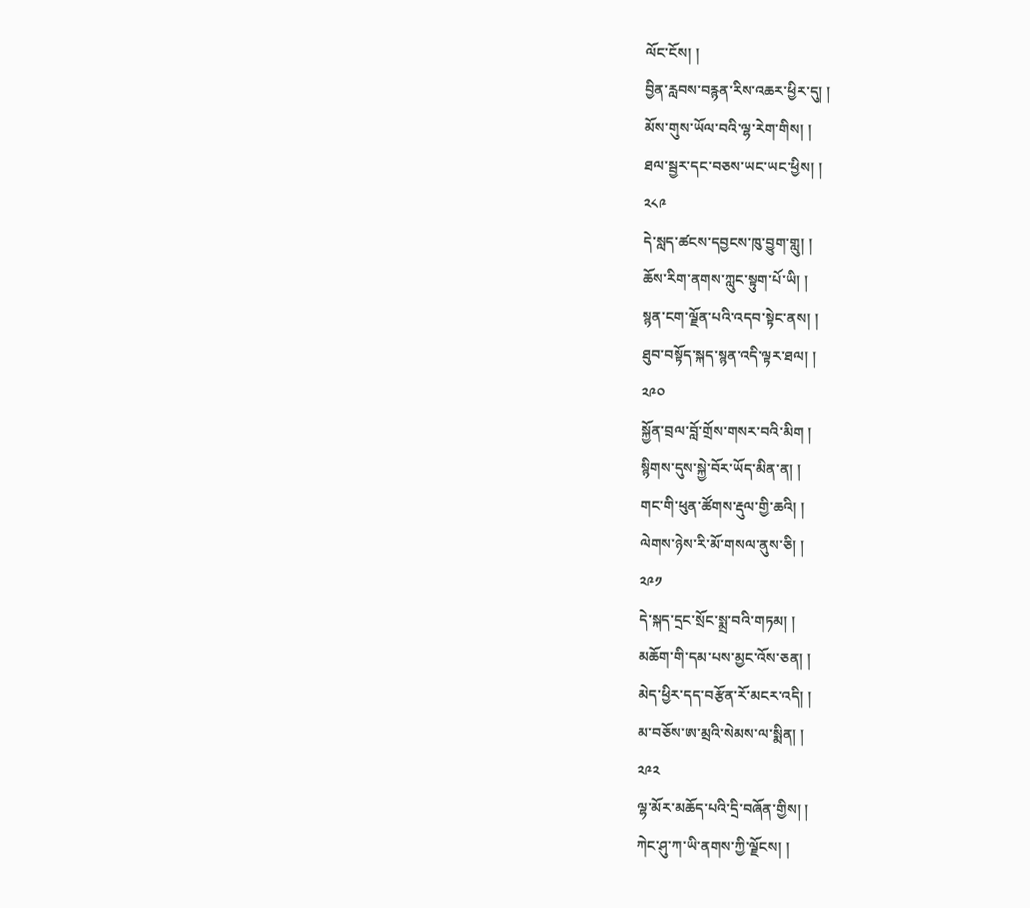ལོང་ངོས། །
བྱིན་རླབས་བརྙན་རིས་འཆར་ཕྱིར་དུ། །
མོས་གུས་ཡོལ་བའི་ལྷ་རེག་གིས། །
ཐལ་སྦྱར་དང་བཅས་ཡང་ཡང་ཕྱིས། །
༢༨༩
དེ་སླད་ཚངས་དབྱངས་ཁུ་བྱུག་གླུ། །
ཆོས་རིག་ནགས་ཀླུང་སྟུག་པོ་ཡི། །
སྙན་ངག་ལྗོན་པའི་འདབ་སྟེང་ནས། །
ཐུབ་བསྟོད་སྐད་སྙན་འདི་ལྟར་ཐལ། །
༢༩༠
སྐྱོན་བྲལ་བློ་གྲོས་གསར་བའི་མིག །
སྙིགས་དུས་སྐྱེ་བོར་ཡོད་མིན་ན། །
གང་གི་ཕུན་ཚོགས་རྡུལ་གྱི་ཆའི། །
ལེགས་ཉེས་རི་མོ་གསལ་ནུས་ཅི། །
༢༩༡
དེ་སྐད་དྲང་སྲོང་སྨྲ་བའི་གཏམ། །
མཆོག་གི་དམ་པས་མྱང་འོས་ཅན། །
མེད་ཕྱིར་དད་བརྩོན་རོ་མངར་འདི། །
མ་བཅོས་ཨ་མྲའི་སེམས་ལ་སྨིན། །
༢༩༢
ལྷ་མོར་མཆོད་པའི་དྲི་བཞོན་གྱིས། །
ཀེང་ཤུ་ཀ་ཡི་ནགས་ཀྱི་ལྗོངས། །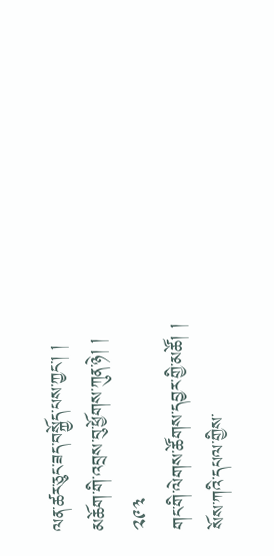ལན་ཚར་ཅུང་ཟད་བསྐྱོད་པས་ཀྱང་། །
མཆོག་གི་འབྲས་བུ་ཕྱོགས་ཀུན་ཉེ། །
༢༩༣
གང་གི་ལེགས་ཚོགས་དབྱར་གྱི་མཚོ། །
སོས་ཀའི་དཔལ་གྱིས་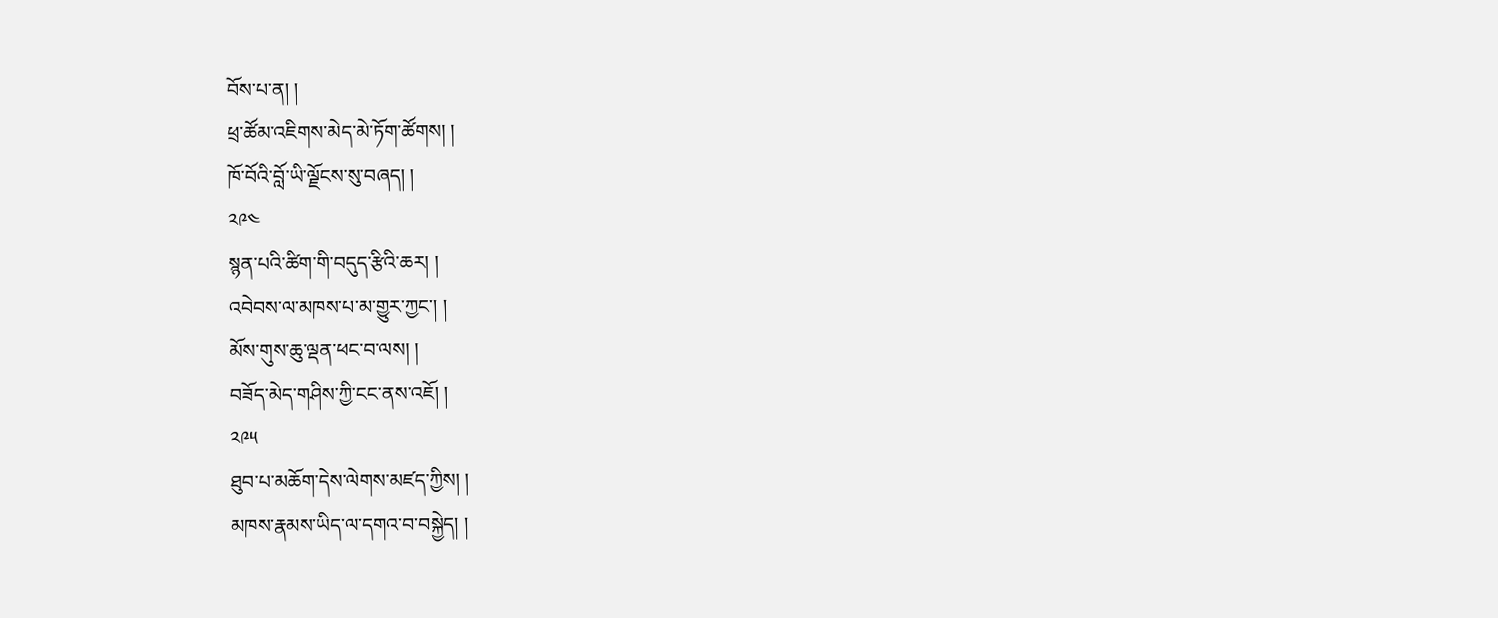བོས་པ་ན། །
ཕྲ་ཚོམ་འཇིགས་མེད་མེ་ཏོག་ཚོགས། །
ཁོ་བོའི་བློ་ཡི་ལྗོངས་སུ་བཞད། །
༢༩༤
སྙན་པའི་ཚིག་གི་བདུད་རྩིའི་ཆར། །
འབེབས་ལ་མཁས་པ་མ་གྱུར་ཀྱང་། །
མོས་གུས་ཆུ་ལྡན་ཕང་བ་ལས། །
བཟོད་མེད་གཤིས་ཀྱི་ངང་ནས་འཇོ། །
༢༩༥
ཐུབ་པ་མཆོག་དེས་ལེགས་མཛད་ཀྱིས། །
མཁས་རྣམས་ཡིད་ལ་དགའ་བ་བསྐྱེད། །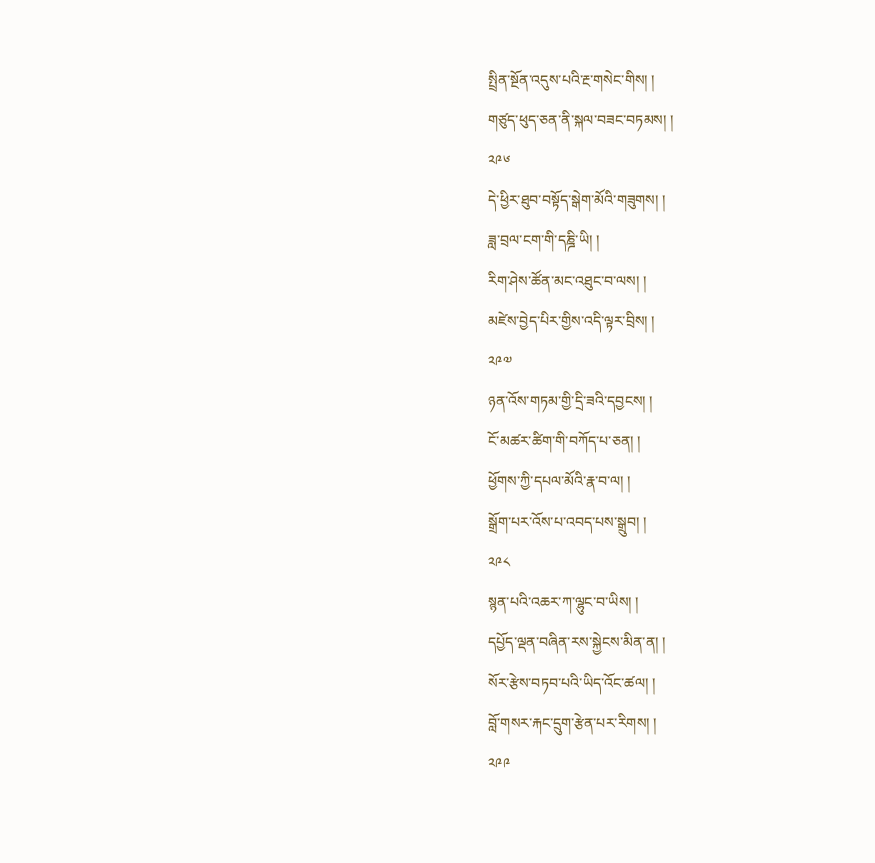སྤྲིན་སྔོན་འདུས་པའི་རྔ་གསེང་གིས། །
གཙུད་ཕུད་ཅན་ནི་སྐལ་བཟང་བཏམས། །
༢༩༦
དེ་ཕྱིར་ཐུབ་བསྟོད་སྒེག་མོའི་གཟུགས། །
ཟླ་བྲལ་ངག་གི་དཎྜི་ཡི། །
རིག་ཤེས་ཚོན་མང་འཐུང་བ་ལས། །
མཛེས་བྱེད་པིར་གྱིས་འདི་ལྟར་བྲིས། །
༢༩༧
ཉན་འོས་གཏམ་གྱི་དྲི་ཟའི་དབྱངས། །
ངོ་མཚར་ཚིག་གི་བཀོད་པ་ཅན། །
ཕྱོགས་ཀྱི་དཔལ་མོའི་རྣ་བ་ལ། །
སྒྲོག་པར་འོས་པ་འབད་པས་སྒྲུབ། །
༢༩༨
སྙན་པའི་འཆར་ཀ་ལྷུང་བ་ཡིས། །
དཔྱོད་ལྡན་བཞིན་རས་སྐྱེངས་མིན་ན། །
སོར་རྩེས་བཏབ་པའི་ཡིད་འོང་ཚལ། །
བློ་གསར་རྐང་དྲུག་རྩེན་པར་རིགས། །
༢༩༩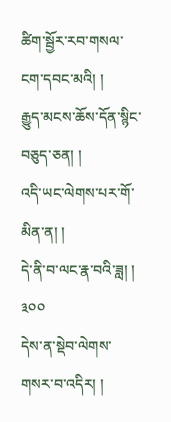ཚིག་སྦྱོར་རབ་གསལ་ངག་དབང་མའི། །
རྒྱུད་མངས་ཆོས་དོན་སྙིང་བཅུད་ཅན། །
འདི་ཡང་ལེགས་པར་གོ་མིན་ན། །
དེ་ནི་བ་ལང་རྣ་བའི་ཟླ། །
༣༠༠
དེས་ན་སྡེབ་ལེགས་གསར་བ་འདིར། །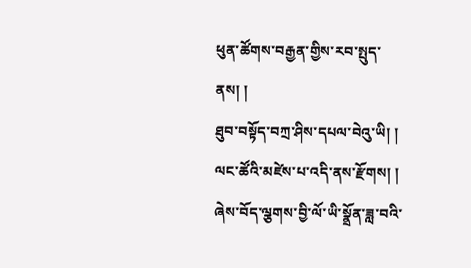ཕུན་ཚོགས་བརྒྱན་གྱིས་རབ་སྤུད་ནས། །
ཐུབ་བསྟོད་བཀྲ་ཤིས་དཔལ་བེའུ་ཡི། །
ལང་ཚོའི་མཛེས་པ་འདི་ནས་རྫོགས། །
ཞེས་བོད་ལྕགས་བྱི་ལོ་ཡི་སྣྲོན་ཟླ་བའི་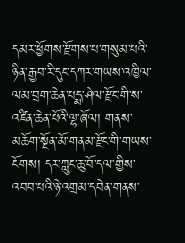དམར་ཕྱོགས་རྫོགས་པ་གསུམ་པའི་ཉིན་རྒྱབ་རི་དུང་དཀར་གཡས་འཁྱིལ་ལམ་བྲག་ཆེན་པདྨ་ཤེལ་རྫོང་གི་ས་འཛིན་ཆེན་པོའི་ལྷ་ཞོལ། གནས་མཆོག་སྔོན་མོ་གནམ་རྫོང་གི་གཡས་ངོགས། དར་ཀླུང་ཆུ་བོ་དལ་གྱིས་འབབ་པའི་ཉེ་འགྲམ་དབེན་གནས་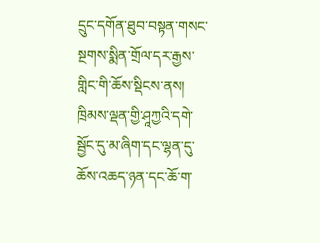དྲུང་དགོན་ཐུབ་བསྟན་གསང་སྔགས་སྨིན་གྲོལ་དར་རྒྱས་གླིང་གི་ཆོས་སྡིངས་ནས། ཁྲིམས་ལྡན་གྱི་ཤཱཀྱའི་དགེ་སྦྱོང་དུ་མ་ཞིག་དང་ལྷན་དུ་ཆོས་འཆད་ཉན་དང་ཆོ་ག་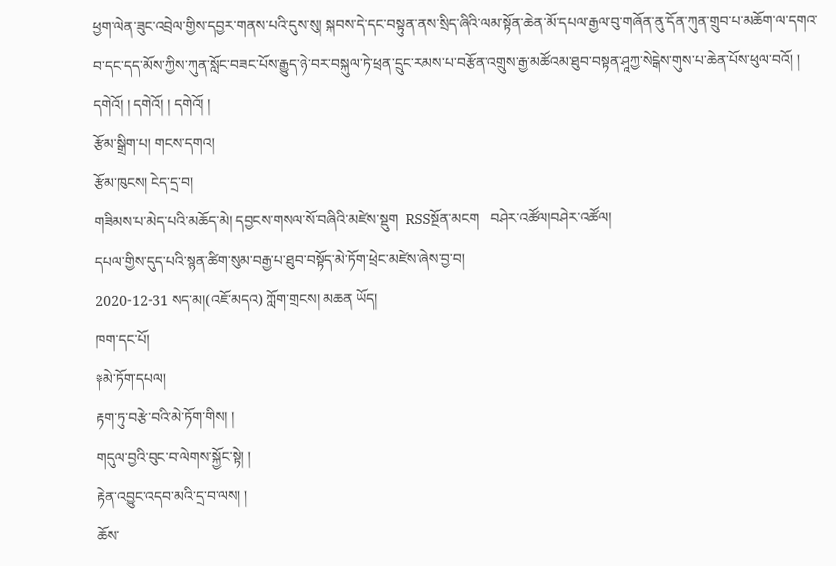ཕྱག་ལེན་ཟུང་འབྲེལ་གྱིས་དབྱར་གནས་པའི་དུས་སུ། སྐབས་དེ་དང་བསྟུན་ནས་སྲིད་ཞིའི་ལམ་སྟོན་ཆེན་མོ་དཔལ་རྒྱལ་བུ་གཞོན་ནུ་དོན་ཀུན་གྲུབ་པ་མཆོག་ལ་དགའ་བ་དང་དད་མོས་ཀྱིས་ཀུན་སློང་བཟང་པོས་རྒྱུད་ཉེ་བར་བསྐུལ་ཏེ་ཕྲན་དྲུང་རམས་པ་བརྩོན་འགྲུས་རྒྱ་མཚོའམ་ཐུབ་བསྟན་ཤཱཀྱ་སེངྒེས་གུས་པ་ཆེན་པོས་ཕུལ་བའོ། །  དགེའོ། ། དགེའོ། ། དགེའོ། །
རྩོམ་སྒྲིག་པ། གངས་དགའ།
རྩོམ་ཁུངས། ངེད་དྲ་བ།
གཟིམས་པ་མེད་པའི་མཆོད་མེ། དབྱངས་གསལ་སོ་བཞིའི་མཛེས་སྡུག  RSSསྔོན་མངག   བཤེར་འཚོལ།བཤེར་འཚོལ།
དཔལ་གྱིས་དུད་པའི་སྙན་ཚིག་སུམ་བརྒྱ་པ་ཐུབ་བསྟོད་མེ་ཏོག་ཕྲེང་མཛེས་ཞེས་བྱ་བ།
2020-12-31 སད་མ།(འཇོ་མདའ) ཀློག་གྲངས། མཆན ཡོད།
ཁག་དང་པོ།
༈མེ་ཏོག་དཔལ།
རྟག་ཏུ་བརྩེ་བའི་མེ་ཏོག་གིས། །
གདུལ་བྱའི་བུང་བ་ལེགས་སྐྱོང་སྟེ། །
རྟེན་འབྱུང་འདབ་མའི་དྲ་བ་ལས། །
ཆོས་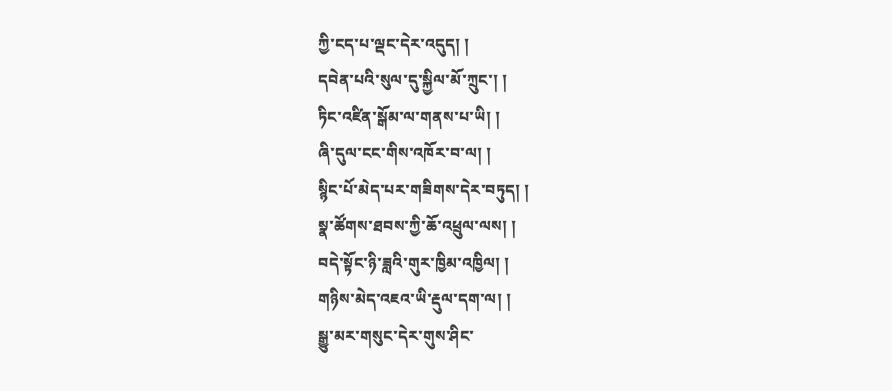ཀྱི་ངད་པ་ལྡང་དེར་འདུད། །
དབེན་པའི་སུལ་དུ་སྐྱིལ་མོ་ཀྲུང་། །
ཏིང་འཛིན་སྒོམ་ལ་གནས་པ་ཡི། །
ཞི་དུལ་ངང་གིས་འཁོར་བ་ལ། །
སྙིང་པོ་མེད་པར་གཟིགས་དེར་བཏུད། །
སྣ་ཚོགས་ཐབས་ཀྱི་ཆོ་འཕྲུལ་ལས། །
བདེ་སྟོང་ཉི་ཟླའི་གུར་ཁྱིམ་འཁྱིལ། །
གཉིས་མེད་འཇའ་ཡི་རྡུལ་དག་ལ། །
སྒྱུ་མར་གསུང་དེར་གུས་ཤིང་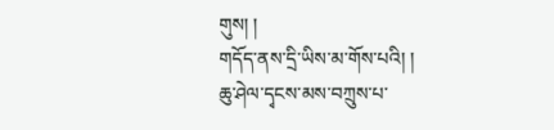གུས། །
གདོད་ནས་དྲི་ཡིས་མ་གོས་པའི། །
ཆུ་ཤེལ་དྭངས་མས་བཀྲུས་པ་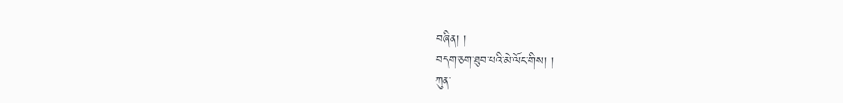བཞིན། །
བདག་ཅག་ཐུབ་པའི་མེ་ལོང་གིས། །
ཀུན་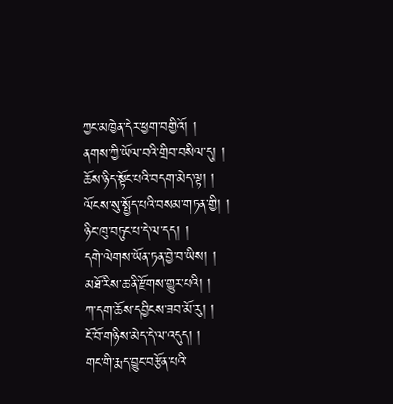ཀྱང་མཁྱེན་དེར་ཕྱག་བགྱིའོ། །
ནགས་ཀྱི་ཡོལ་བའི་གྲིབ་བསིལ་དུ། །
ཆོས་ཉིད་སྟོང་པའི་བདག་མེད་ལྟ། །
ལོངས་སུ་སྤྱོད་པའི་བསམ་གཏན་གྱི། །
ཉིང་ཁུ་བཏུང་པ་དེ་ལ་དད། །
དགེ་ལེགས་ཡོན་ཏན་བྱེ་བ་ཡིས། །
མཐོ་རིས་ཆ་ནི་རྫོགས་གྱུར་པའི། །
ཀ་དག་ཆོས་དབྱིངས་ཟབ་མོ་རུ། །
ངོ་བོ་གཉིས་མེད་དེ་ལ་འདུད། །
གང་གི་རྨད་བྱུང་བརྩོན་པའི་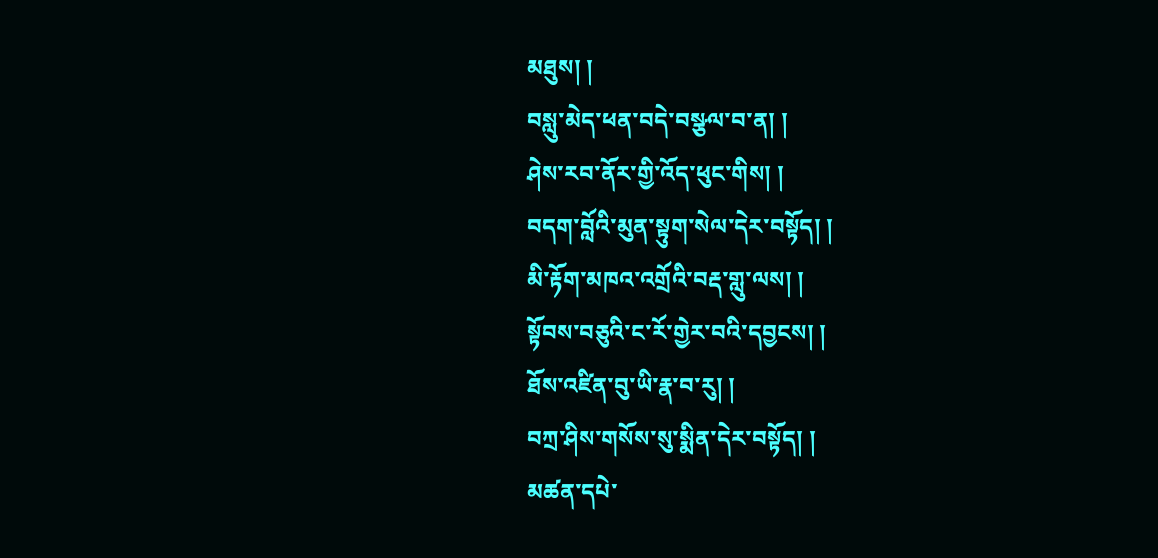མཐུས། །
བསླུ་མེད་ཕན་བདེ་བསྩལ་བ་ན། །
ཤེས་རབ་ནོར་གྱི་འོད་ཕུང་གིས། །
བདག་བློའི་མུན་སྟུག་སེལ་དེར་བསྟོད། །
མི་རྟོག་མཁའ་འགྲོའི་བརྡ་གླུ་ལས། །
སྟོབས་བཅུའི་ང་རོ་གྱེར་བའི་དབྱངས། །
ཐོས་འཛིན་བུ་ཡི་རྣ་བ་རུ། །
བཀྲ་ཤིས་གསོས་སུ་སྨིན་དེར་བསྟོད། །
མཚན་དཔེ་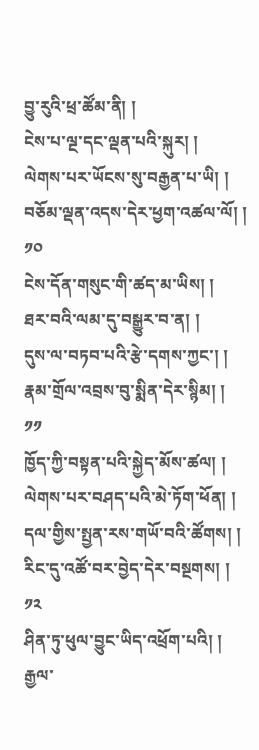བྱུ་རུའི་ཕྲ་ཚོམ་ནི། །
ངེས་པ་ལྔ་དང་ལྡན་པའི་སྐུར། །
ལེགས་པར་ཡོངས་སུ་བརྒྱན་པ་ཡི། །
བཅོམ་ལྡན་འདས་དེར་ཕྱག་འཚལ་ལོ། །
༡༠
ངེས་དོན་གསུང་གི་ཚད་མ་ཡིས། །
ཐར་བའི་ལམ་དུ་བསྒྱུར་བ་ན། །
དུས་ལ་བཏབ་པའི་རྩེ་དགས་ཀྱང་། །
རྣམ་གྲོལ་འབྲས་བུ་སྨིན་དེར་སྙིམ། །
༡༡
ཁྱོད་ཀྱི་བསྟན་པའི་སྐྱེད་མོས་ཚལ། །
ལེགས་པར་བཤད་པའི་མེ་ཏོག་ཕོན། །
དལ་གྱིས་སྤྱན་རས་གཡོ་བའི་ཚོགས། །
རིང་དུ་འཚོ་བར་བྱེད་དེར་བསྔགས། །
༡༢
ཤིན་ཏུ་ཕུལ་བྱུང་ཡིད་འཕྲོག་པའི། །
རྒྱལ་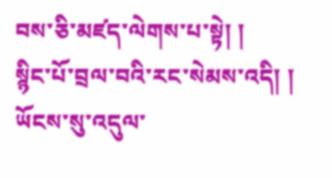བས་ཅི་མཛད་ལེགས་པ་སྟེ། །
སྙིང་པོ་བྲལ་བའི་རང་སེམས་འདི། །
ཡོངས་སུ་འདུལ་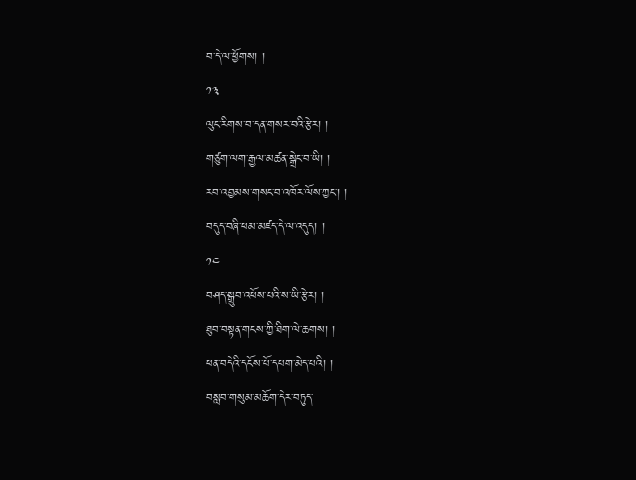བ་དེ་ལ་ཕྱོགས། །
༡༣
ལུང་རིགས་བ་དན་གསར་བའི་རྩེར། །
གཙུག་ལག་རྒྱལ་མཚན་སྒྲེང་བ་ཡི། །
རབ་འབྱམས་གསང་བ་འཁོར་ལོས་ཀྱང་། །
བདུད་བཞི་ཕམ་མཛད་དེ་ལ་འདུད། །
༡༤
བཤད་སྒྲུབ་འཕོས་པའི་ས་ཡི་རྩེར། །
ཐུབ་བསྟན་གངས་ཀྱི་ཐིག་ལེ་ཆགས། །
ཕན་བདེའི་དངོས་པོ་དཔག་མེད་པའི། །
བསླབ་གསུམ་མཆོག་དེར་བཏུད་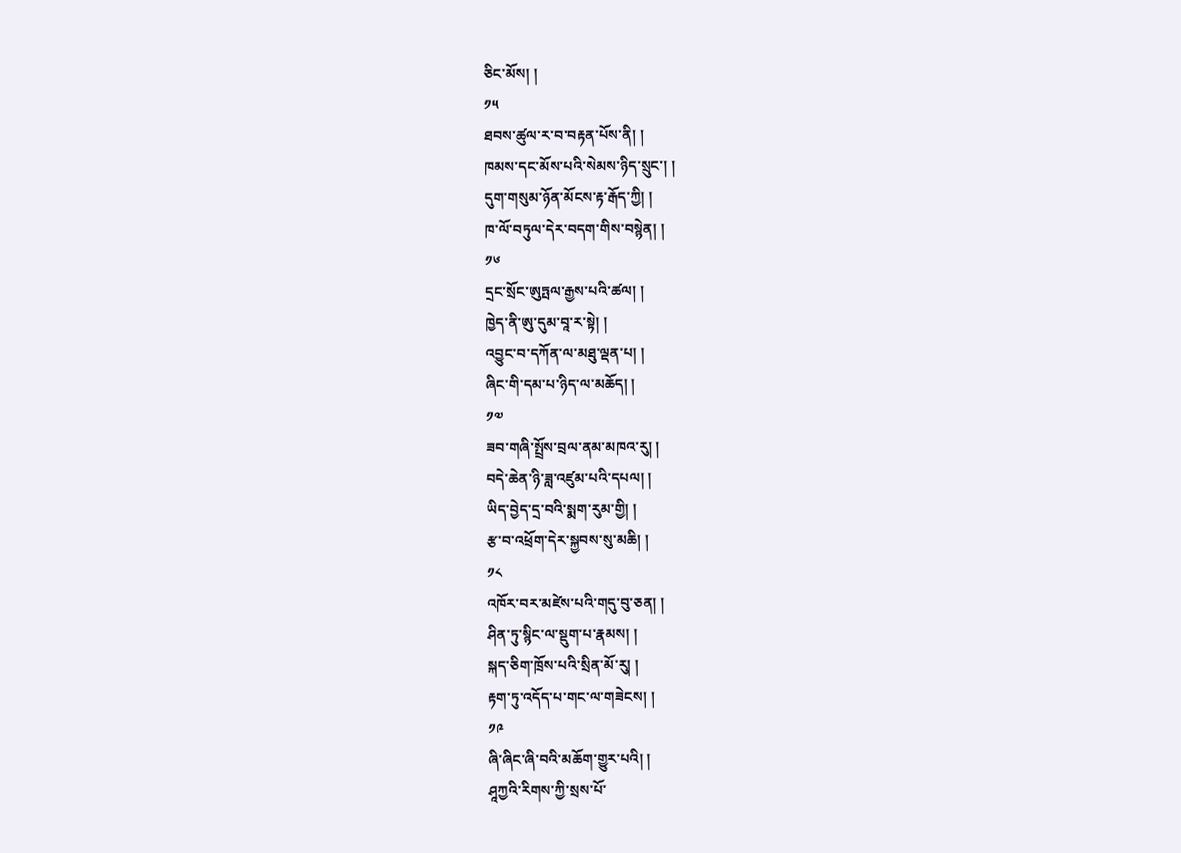ཅིང་མོས། །
༡༥
ཐབས་ཚུལ་ར་བ་བརྟན་པོས་ནི། །
ཁམས་དང་མོས་པའི་སེམས་ཉིད་སྲུང་། །
དུག་གསུམ་ཉོན་མོངས་རྟ་རྒོད་ཀྱི། །
ཁ་ལོ་བཏུལ་དེར་བདག་གིས་བསྙེན། །
༡༦
དྲང་སྲོང་ཨུཏྤལ་རྒྱས་པའི་ཚལ། །
ཁྱེད་ནི་ཨུ་དུམ་བཱ་ར་སྟེ། །
འབྱུང་བ་དཀོན་ལ་མཐུ་ལྡན་པ། །
ཞིང་གི་དམ་པ་ཉིད་ལ་མཆོད། །
༡༧
ཟབ་གཞི་སྤྲོས་བྲལ་ནམ་མཁའ་རུ། །
བདེ་ཆེན་ཉི་ཟླ་འཛུམ་པའི་དཔལ། །
ཡིད་བྱེད་དྲ་བའི་སྨག་རུམ་གྱི། །
རྩ་བ་འཕྲོག་དེར་སྐྱབས་སུ་མཆི། །
༡༨
འཁོར་བར་མཛེས་པའི་གདུ་བུ་ཅན། །
ཤིན་ཏུ་སྙིང་ལ་སྡུག་པ་རྣམས། །
སྐད་ཅིག་ཁྲོས་པའི་སྲིན་མོ་རུ། །
རྟག་ཏུ་འདོད་པ་གང་ལ་གཟེངས། །
༡༩
ཞི་ཞིང་ཞི་བའི་མཆོག་གྱུར་པའི། །
ཤཱཀྱའི་རིགས་ཀྱི་སྲས་པོ་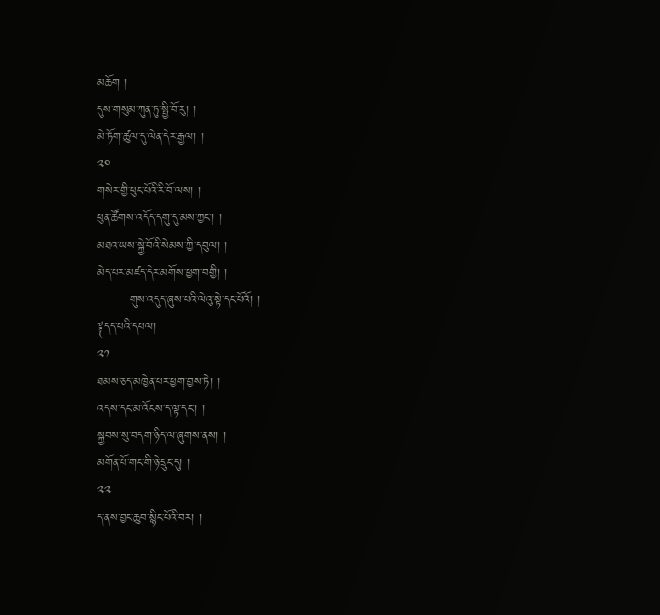མཆོག །
དུས་གསུམ་ཀུན་ཏུ་སྤྱི་བོ་རུ། །
མེ་ཏོག་ཚུལ་དུ་ལེན་དེར་རྒྱལ། །
༢༠
གསེར་གྱི་ཕུང་པོའི་རི་བོ་ལས། །
ཕུན་ཚོགས་འདོད་དགུ་དུ་མས་ཀྱང་། །
མཐའ་ཡས་སྐྱེ་བོའི་སེམས་ཀྱི་དབུལ། །
མེད་པར་མཛད་དེར་མགོས་ཕྱག་བགྱི། །
        གུས་འདུད་ཞུས་པའི་ལེའུ་སྟེ་དང་པོའོ། །
༈དད་པའི་དཔལ།
༢༡
ཐམས་ཅད་མཁྱེན་པར་ཕྱག་བྱས་ཏེ། །
འདས་དང་མ་འོངས་ད་ལྟ་དང་། །
སྐྱབས་སུ་བདག་ཉིད་ལ་ཞུགས་ནས། །
མགོན་པོ་གང་གི་ཉེ་དྲུང་དུ། །
༢༢
ད་ནས་བྱང་ཆུབ་སྙིང་པོའི་བར། །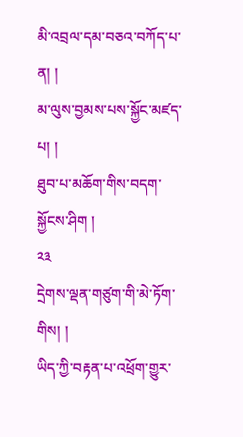མི་འབྲལ་དམ་བཅའ་བཀོད་པ་ན། །
མ་ལུས་བྱམས་པས་སྐྱོང་མཛད་པ། །
ཐུབ་པ་མཆོག་གིས་བདག་སྐྱོངས་ཤིག །
༢༣
དྲེགས་ལྡན་གཙུག་གི་མེ་ཏོག་གིས། །
ཡིད་ཀྱི་བརྟན་པ་འཕྲོག་གྱུར་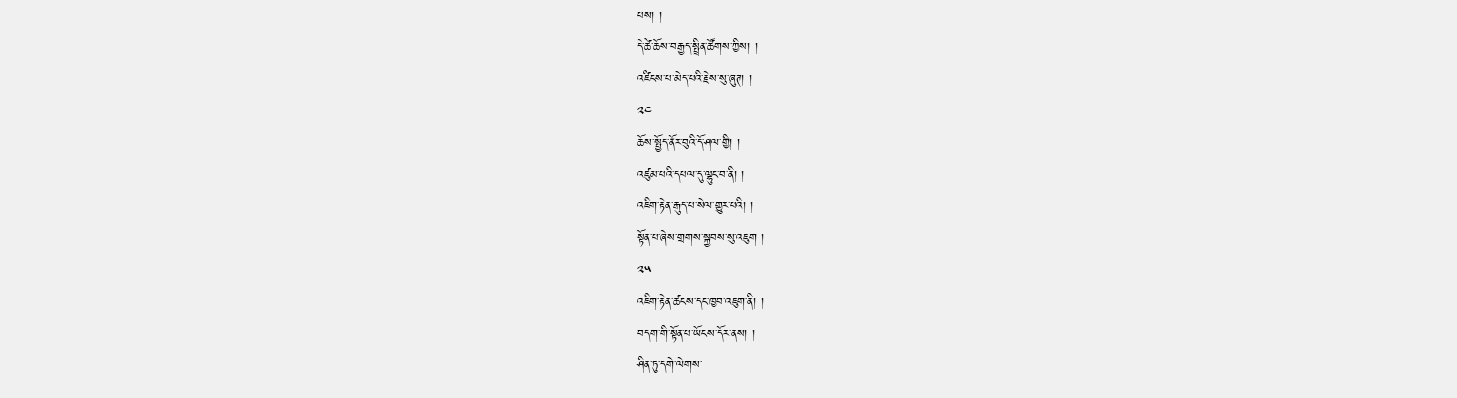པས། །
དེ་ཚེ་ཆོས་བརྒྱད་སྤྲིན་ཚོགས་ཀྱིས། །
འཛིངས་པ་མེད་པའི་རྗེས་སུ་ཞུཊ། །
༢༤
ཆོས་སྤྱོད་ནོར་བུའི་དོ་ཤལ་གྱི། །
འཛུམ་པའི་དཔལ་དུ་ལྷུང་བ་ནི། །
འཇིག་རྟེན་རྒུད་པ་སེལ་གྱུར་པའི། །
སྟོན་པ་ཞེས་གྲགས་སྐྱབས་སུ་འཇུག །
༢༥
འཇིག་རྟེན་ཚངས་དང་ཁྱབ་འཇུག་ནི། །
བདག་གི་སྟོན་པ་ཡོངས་དོར་ནས། །
ཤིན་ཏུ་དགེ་ལེགས་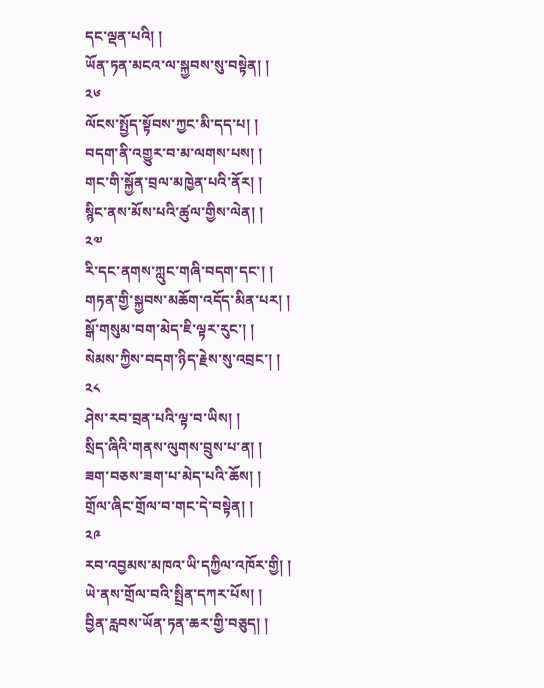དང་ལྡན་པའི། །
ཡོན་ཏན་མངའ་ལ་སྐྱབས་སུ་བསྟེན། །
༢༦
ལོངས་སྤྱོད་སྟོབས་ཀྱང་མི་དད་པ། །
བདག་ནི་འགྱུར་བ་མ་ལགས་པས། །
གང་གི་སྐྱོན་བྲལ་མཁྱེན་པའི་ནོར། །
སྙིང་ནས་མོས་པའི་ཚུལ་གྱིས་ལེན། །
༢༧
རི་དང་ནགས་ཀླུང་གཞི་བདག་དང་། །
གཏན་གྱི་སྐྱབས་མཆོག་འདོད་མིན་པར། །
སྒོ་གསུམ་བག་མེད་ཇི་ལྟར་རུང་། །
སེམས་ཀྱིས་བདག་ཉིད་རྗེས་སུ་འབྲང་། །
༢༨
ཤེས་རབ་བྲན་པའི་ལྟ་བ་ཡིས། །
སྲིད་ཞིའི་གནས་ལུགས་བྲུས་པ་ན། །
ཟག་བཅས་ཟག་པ་མེད་པའི་ཆོས། །
གྲོལ་ཞིང་གྲོལ་བ་གང་དེ་བསྟེན། །
༢༩
རབ་འབྱམས་མཁའ་ཡི་དཀྱིལ་འཁོར་གྱི། །
ཡེ་ནས་གྲོལ་བའི་སྤྲིན་དཀར་པོས། །
བྱིན་རླབས་ཡོན་ཏན་ཆར་གྱི་བཅུད། །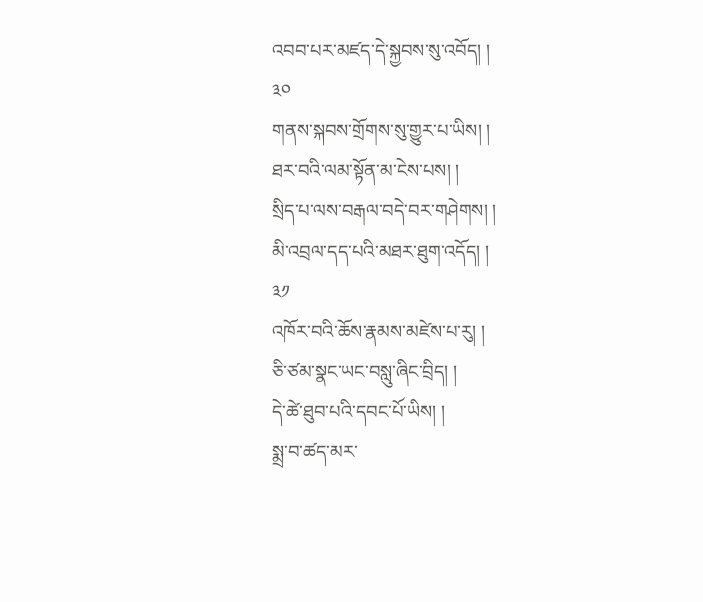འབབ་པར་མཛད་དེ་སྐྱབས་སུ་འབོད། །
༣༠
གནས་སྐབས་གྲོགས་སུ་གྱུར་པ་ཡིས། །
ཐར་བའི་ལམ་སྟོན་མ་ངེས་པས། །
སྲིད་པ་ལས་བརྒལ་བདེ་བར་གཤེགས། །
མི་འབྲལ་དད་པའི་མཐར་ཐུག་འདོད། །
༣༡
འཁོར་བའི་ཆོས་རྣམས་མཛེས་པ་རུ། །
ཅི་ཙམ་སྣང་ཡང་བསླུ་ཞིང་བྲིད། །
དེ་ཚེ་ཐུབ་པའི་དབང་པོ་ཡིས། །
སྨྲ་བ་ཚད་མར་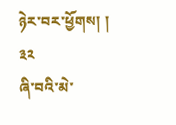ཉེར་བར་ཕྱོགས། །
༣༢
ཞི་བའི་མེ་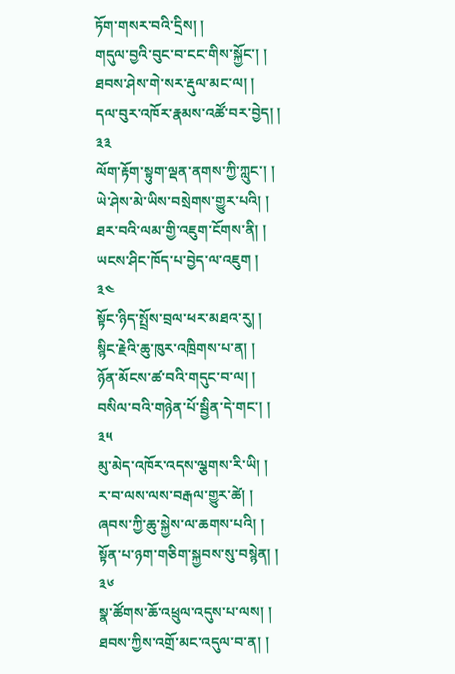ཏོག་གསར་བའི་དྲིས། །
གདུལ་བྱའི་བུང་བ་ངང་གིས་སྐྱོང་། །
ཐབས་ཤེས་གེ་སར་རྡུལ་མང་ལ། །
དལ་བུར་འཁོར་རྣམས་འཚོ་བར་བྱེད། །
༣༣
ལོག་རྟོག་སྟུག་ལྡན་ནགས་ཀྱི་ཀླུང་། །
ཡེ་ཤེས་མེ་ཡིས་བསྲེགས་གྱུར་པའི། །
ཐར་བའི་ལམ་གྱི་འཇུག་ངོགས་ནི། །
ཡངས་ཤིང་ཁོད་པ་བྱེད་ལ་འཇུག །
༣༤
སྟོང་ཉིད་སྤྲོས་བྲལ་ཕར་མཐའ་རུ། །
སྙིང་རྗེའི་ཆུ་ཁུར་འཁྲིགས་པ་ན། །
ཉོན་མོངས་ཚ་བའི་གདུང་བ་ལ། །
བསིལ་བའི་གཉེན་པོ་སྦྱིན་དེ་གང་། །
༣༥
མུ་མེད་འཁོར་འདས་ལྕགས་རི་ཡི། །
ར་བ་ལས་ལས་བརྒལ་གྱུར་ཚེ། །
ཞབས་ཀྱི་ཆུ་སྐྱེས་ལ་ཆགས་པའི། །
སྟོན་པ་ཉག་གཅིག་སྐྱབས་སུ་བསྙེན། །
༣༦
སྣ་ཚོགས་ཆོ་འཕྲུལ་འདུས་པ་ལས། །
ཐབས་ཀྱིས་འགྲོ་མང་འདུལ་བ་ན། །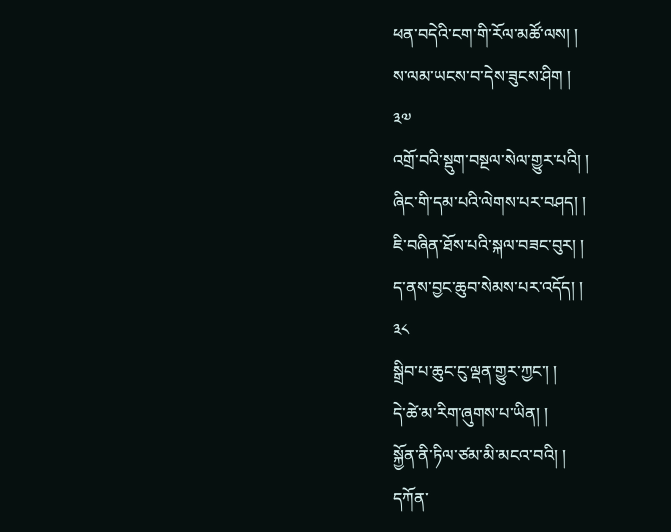ཕན་བདེའི་ངག་གི་རོལ་མཚོ་ལས། །
ས་ལམ་ཡངས་བ་དེས་ཟུངས་ཤིག །
༣༧
འགྲོ་བའི་སྡུག་བསྔལ་སེལ་གྱུར་པའི། །
ཞིང་གི་དམ་པའི་ལེགས་པར་བཤད། །
ཇི་བཞིན་ཐོས་པའི་སྐལ་བཟང་བུར། །
ད་ནས་བྱང་ཆུབ་སེམས་པར་འདོད། །
༣༨
སྒྲིབ་པ་ཆུང་ངུ་ལྡན་གྱུར་ཀྱང་། །
དེ་ཚེ་མ་རིག་ཞུགས་པ་ཡིན། །
སྐྱོན་ནི་ཏིལ་ཙམ་མི་མངའ་བའི། །
དཀོན་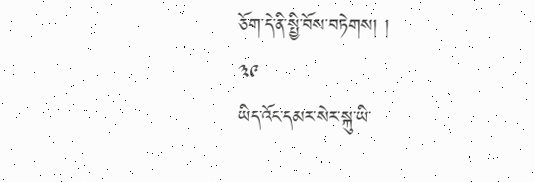ཅོག་དེ་ནི་སྤྱི་བོས་བཏེགས། །
༣༩
ཡིད་འོང་དམར་སེར་སྐུ་ཡི་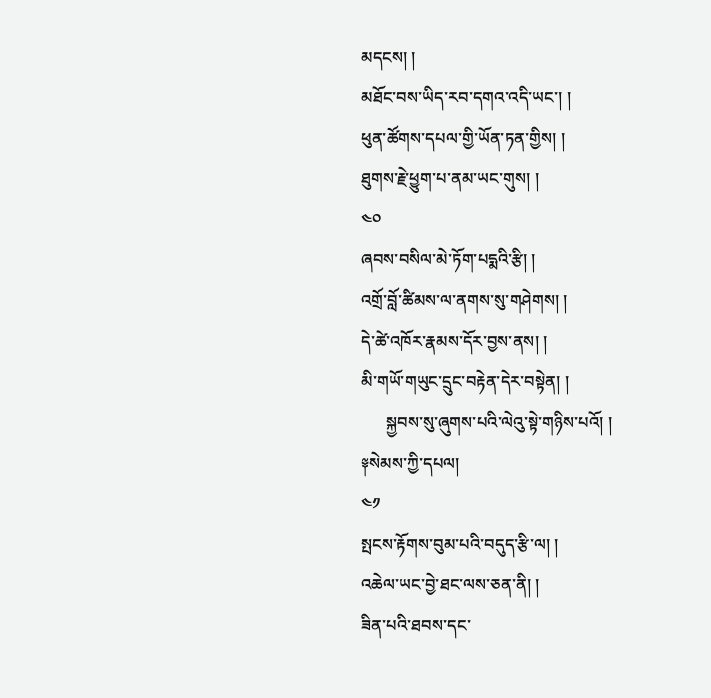མདངས། །
མཐོང་བས་ཡིད་རབ་དགའ་འདི་ཡང་། །
ཕུན་ཚོགས་དཔལ་གྱི་ཡོན་ཏན་གྱིས། །
ཐུགས་རྗེ་ཕྱུག་པ་ནམ་ཡང་གུས། །
༤༠
ཞབས་བསིལ་མེ་ཏོག་པདྨའི་རྩི། །
འགྲོ་བློ་ཚིམས་ལ་ནགས་སུ་གཤེགས། །
དེ་ཚེ་འཁོར་རྣམས་དོར་བྱས་ནས། །
མི་གཡོ་གཡུང་དྲུང་བརྟེན་དེར་བསྟེན། །
      སྐྱབས་སུ་ཞུགས་པའི་ལེའུ་སྟེ་གཉིས་པའོ། །
༈སེམས་ཀྱི་དཔལ།
༤༡
སྤངས་རྟོགས་བུམ་པའི་བདུད་རྩི་ལ། །
འཆེལ་ཡང་བྱེ་ཐང་ལས་ཅན་ནི། །
ཟིན་པའི་ཐབས་དང་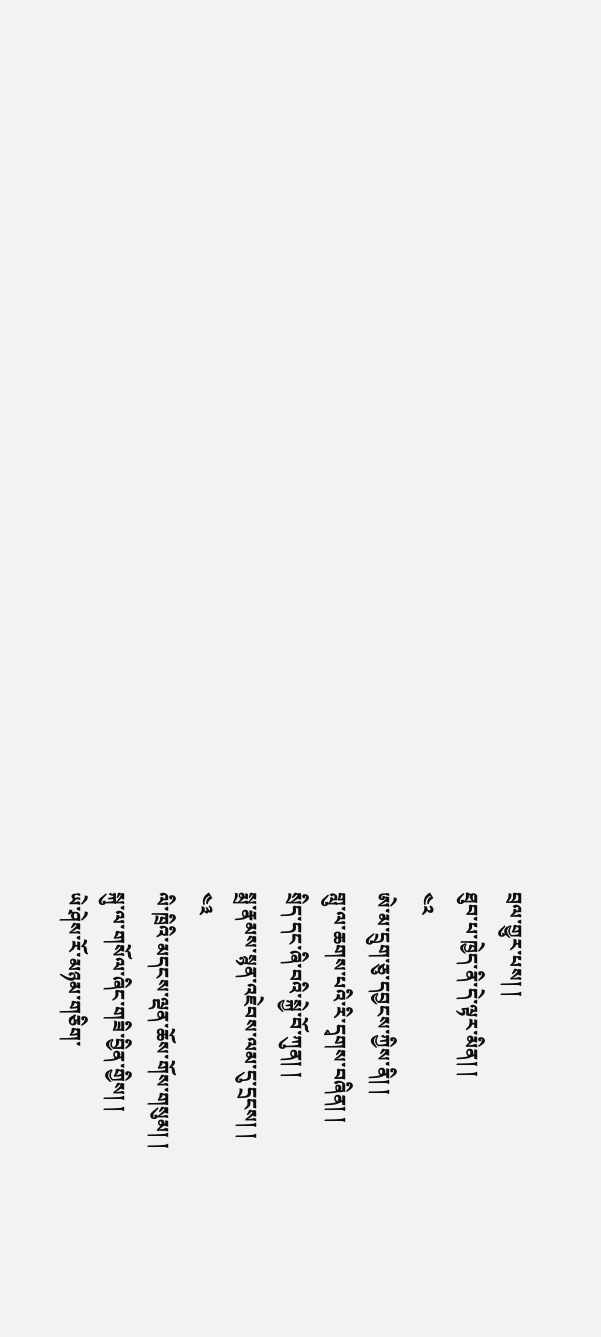བྲལ་གྱུར་པས། །
ཐུབ་པ་ཁྱེད་ནི་དེ་ལྟར་མིན། །
༤༢
ཨེ་མ་དྲུག་ཅུ་དབྱངས་ཀྱིས་ནི། །
གླུ་ལ་ཆགས་པའི་རི་དྭགས་བཞིན། །
སྲིད་དང་ཞི་བའི་སྐྱེ་བོ་ཀུན། །
སྨྲ་རྣམས་སྙན་འཇེབས་ལམ་དུ་དྲངས། །
༤༣
ལི་ཁྲིའི་མདངས་ལྡན་ཆོས་གོས་གསུམ། །
སྐུ་ལ་གསོལ་ཞིང་གཟི་བྱིན་གྱིས། །
ཡེ་ཤེས་རོ་མཉམ་གཅིག་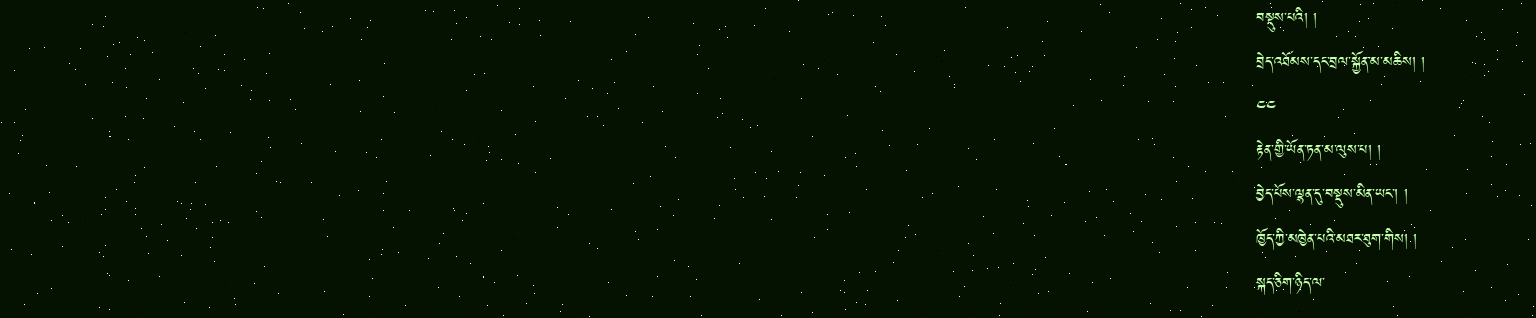བསྡུས་པའི། །
བྲེད་འཐོམས་དང་བྲལ་སྐྱོན་མ་མཆིས། །
༤༤
རྟེན་གྱི་ཡོན་ཏན་མ་ལུས་པ། །
བྱེད་པོས་ལྷན་དུ་བསྡུས་མིན་ཡང་། །
ཁྱོད་ཀྱི་མཁྱེན་པའི་མཐར་ཐུག་གིས། །
སྐད་ཅིག་ཉིད་ལ་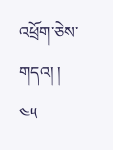འཕྲོག་ཅེས་གདའ། །
༤༥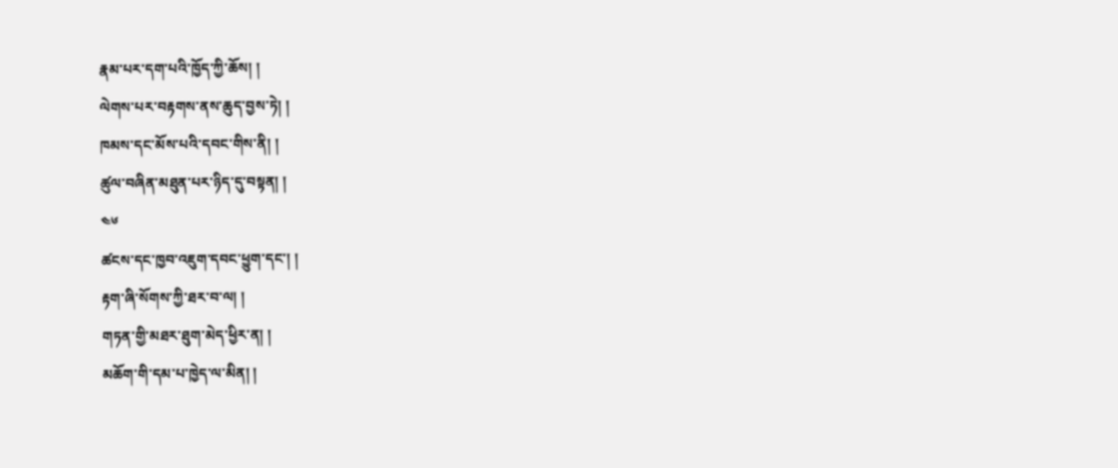རྣམ་པར་དག་པའི་ཁྱོད་ཀྱི་ཆོས། །
ལེགས་པར་བརྟགས་ནས་ཆུད་བྱས་ཏེ། །
ཁམས་དང་མོས་པའི་དབང་གིས་ནི། །
ཚུལ་བཞིན་མཐུན་པར་ཉིད་དུ་བསྟན། །
༤༦
ཚངས་དང་ཁྱབ་འཇུག་དབང་ཕྱུག་དང་། །
རྟག་ཞི་སོགས་ཀྱི་ཐར་བ་ལ། །
གཏན་གྱི་མཐར་ཐུག་མེད་ཕྱིར་ན། །
མཆོག་གི་དམ་པ་ཁྱེད་ལ་མིན། །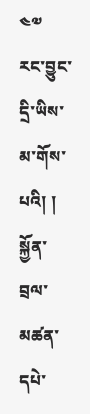༤༧
རང་བྱུང་དྲི་ཡིས་མ་གོས་པའི། །
སྐྱོན་བྲལ་མཚན་དཔེ་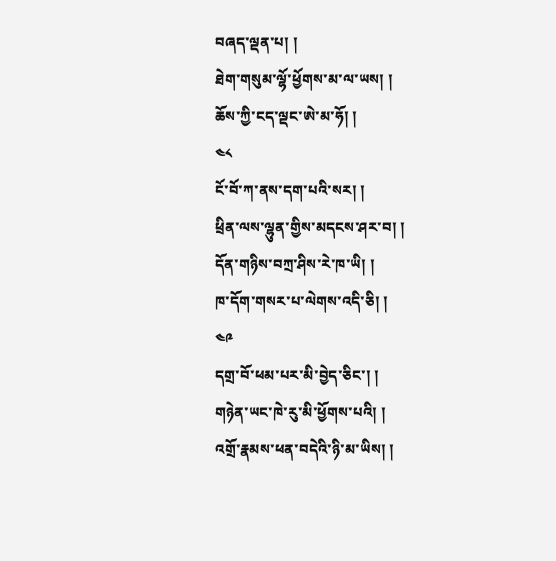བཞད་ལྡན་པ། །
ཐེག་གསུམ་ལྷོ་ཕྱོགས་མ་ལ་ཡས། །
ཆོས་ཀྱི་ངད་ལྡང་ཨེ་མ་ཧོ། །
༤༨
ངོ་བོ་ཀ་ནས་དག་པའི་སར། །
ཕྲིན་ལས་ལྷུན་གྱིས་མདངས་ཤར་བ། །
དོན་གཉིས་བཀྲ་ཤིས་རེ་ཁ་ཡི། །
ཁ་དོག་གསར་པ་ལེགས་འདི་ཅི། །
༤༩
དགྲ་བོ་ཕམ་པར་མི་བྱེད་ཅིང་། །
གཉེན་ཡང་ཁེ་རུ་མི་ཕྱོགས་པའི། །
འགྲོ་རྣམས་ཕན་བདེའི་ཉི་མ་ཡིས། །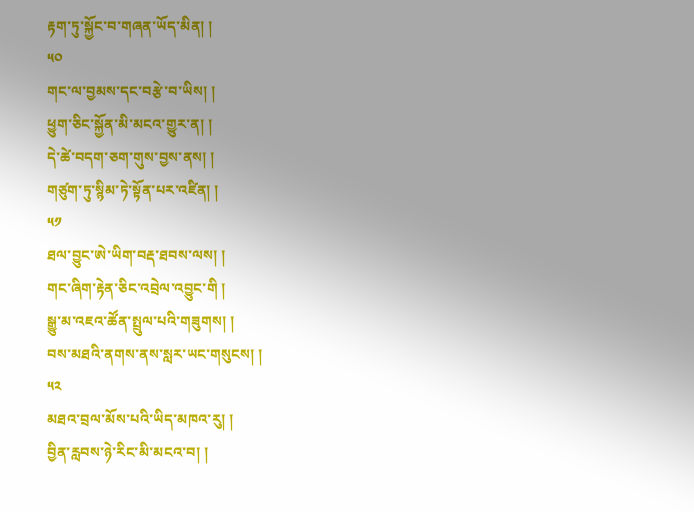རྟག་ཏུ་སྐྱོང་བ་གཞན་ཡོད་མིན། །
༥༠
གང་ལ་བྱམས་དང་བརྩེ་བ་ཡིས། །
ཕྱུག་ཅིང་སྐྱོན་མི་མངའ་གྱུར་ན། །
དེ་ཚེ་བདག་ཅག་གུས་བྱས་ནས། །
གཙུག་ཏུ་སྙིམ་ཏེ་སྟོན་པར་འཛིན། །
༥༡
ཐལ་བྱུང་ཨེ་ཡིག་བརྡ་ཐབས་ལས། །
གང་ཞིག་རྟེན་ཅིང་འབྲེལ་འབྱུང་གི །
སྒྱུ་མ་འཇའ་ཚོན་སྤྲུལ་པའི་གཟུགས། །
བས་མཐའི་ནགས་ནས་སླར་ཡང་གསུངས། །
༥༢
མཐའ་བྲལ་མོས་པའི་ཡིད་མཁའ་རུ། །
བྱིན་རླབས་ཉེ་རིང་མི་མངའ་བ། །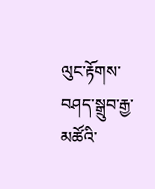ལུང་རྟོགས་བཤད་སྒྲུབ་རྒྱ་མཚོའི་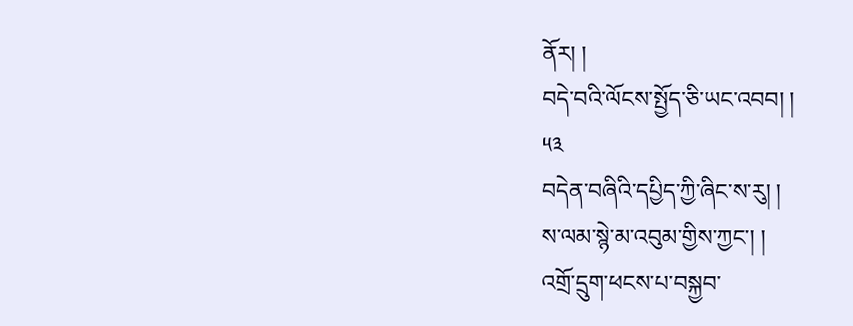ནོར། །
བདེ་བའི་ལོངས་སྤྱོད་ཅི་ཡང་འབབ། །
༥༣
བདེན་བཞིའི་དཔྱིད་ཀྱི་ཞིང་ས་རུ། །
ས་ལམ་སྙེ་མ་འབུམ་གྱིས་ཀྱང་། །
འགྲོ་དྲུག་ཕངས་པ་བསྐྱབ་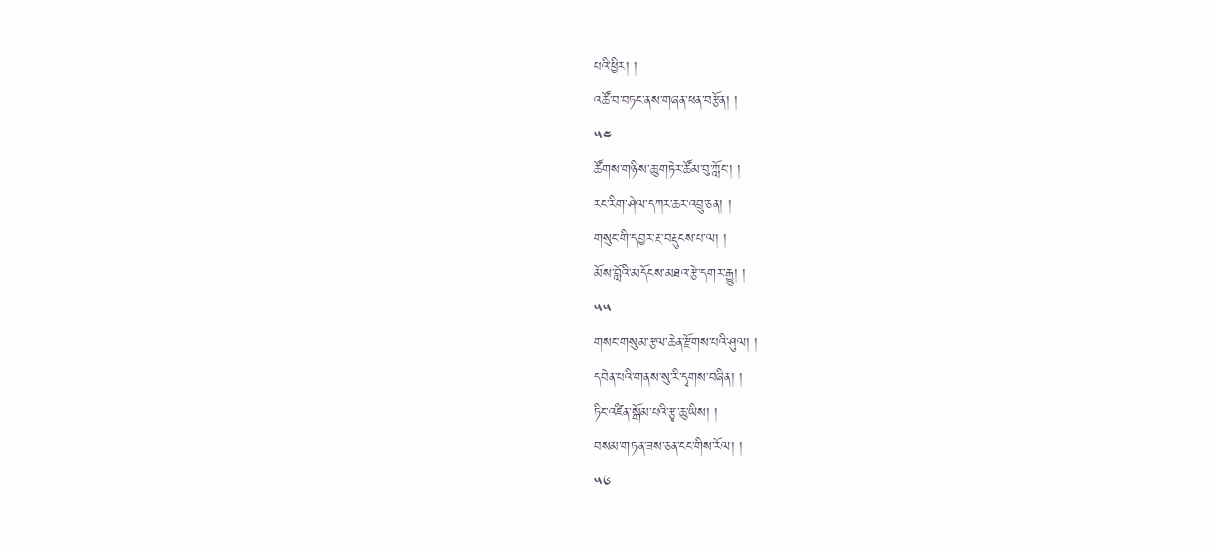པའི་ཕྱིར། །
འཚོ་བ་བཏང་ནས་གཞན་ཕན་བརྩོན། །
༥༤
ཚོགས་གཉིས་ཆུ་གཏེར་ཚོམ་བུ་ཀློང་། །
རང་རིག་ཤེལ་དཀར་ཆར་འབྲུ་ཅན། །
གསུང་གི་དབྱར་རྔ་བརྡུངས་པ་ལ། །
མོས་བློའི་མདོངས་མཐའ་རྩེ་དགར་རྒྱུ། །
༥༥
གསང་གསུམ་རྩལ་ཆེན་རྫོགས་པའི་ཤུལ། །
དབེན་པའི་གནས་སུ་རི་དྭགས་བཞིན། །
ཏིང་འཛིན་སྒོམ་པའི་རྩྭ་ཆུ་ཡིས། །
བསམ་གཏན་ཟས་ཅན་ངང་གིས་རོལ། །
༥༦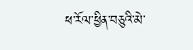ཕ་རོལ་ཕྱིན་བཅུའི་མེ་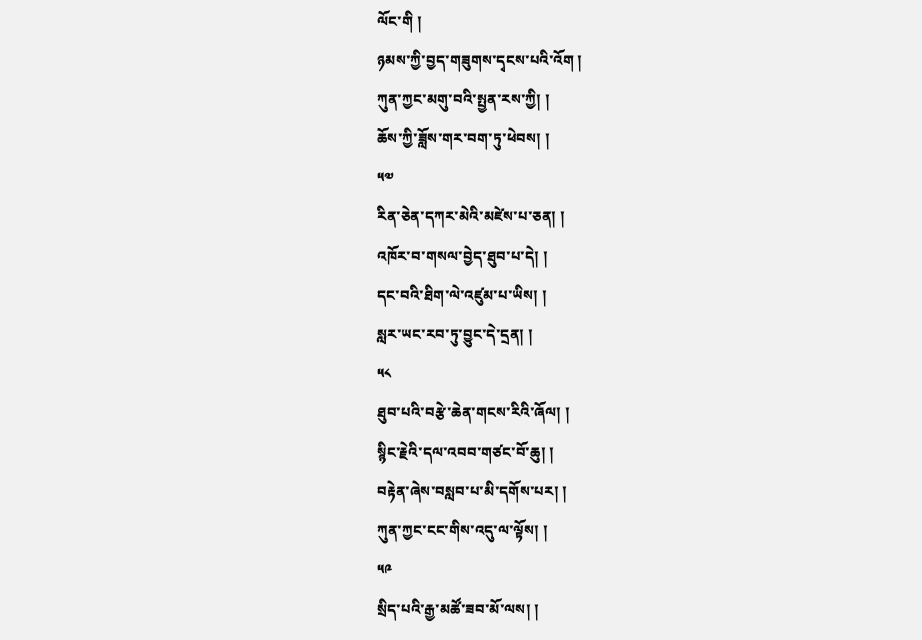ལོང་གི །
ཉམས་ཀྱི་བྱད་གཟུགས་དྭངས་པའི་འོག །
ཀུན་ཀྱང་མགུ་བའི་སྤྱན་རས་ཀྱི། །
ཆོས་ཀྱི་ཟློས་གར་བག་ཏུ་ཕེབས། །
༥༧
རིན་ཅེན་དཀར་མེའི་མཛེས་པ་ཅན། །
འཁོར་བ་གསལ་བྱེད་ཐུབ་པ་དེ། །
དང་བའི་ཐིག་ལེ་འཛུམ་པ་ཡིས། །
སླར་ཡང་རབ་ཏུ་བྱུང་དེ་དྲན། །
༥༨
ཐུབ་པའི་བརྩེ་ཆེན་གངས་རིའི་ཞོལ། །
སྙིང་རྗེའི་དལ་འབབ་གཙང་བོ་ཆུ། །
བརྟེན་ཞེས་བསླབ་པ་མི་དགོས་པར། །
ཀུན་ཀྱང་ངང་གིས་འདུ་ལ་ལྟོས། །
༥༩
སྲིད་པའི་རྒྱ་མཚོ་ཟབ་མོ་ལས། །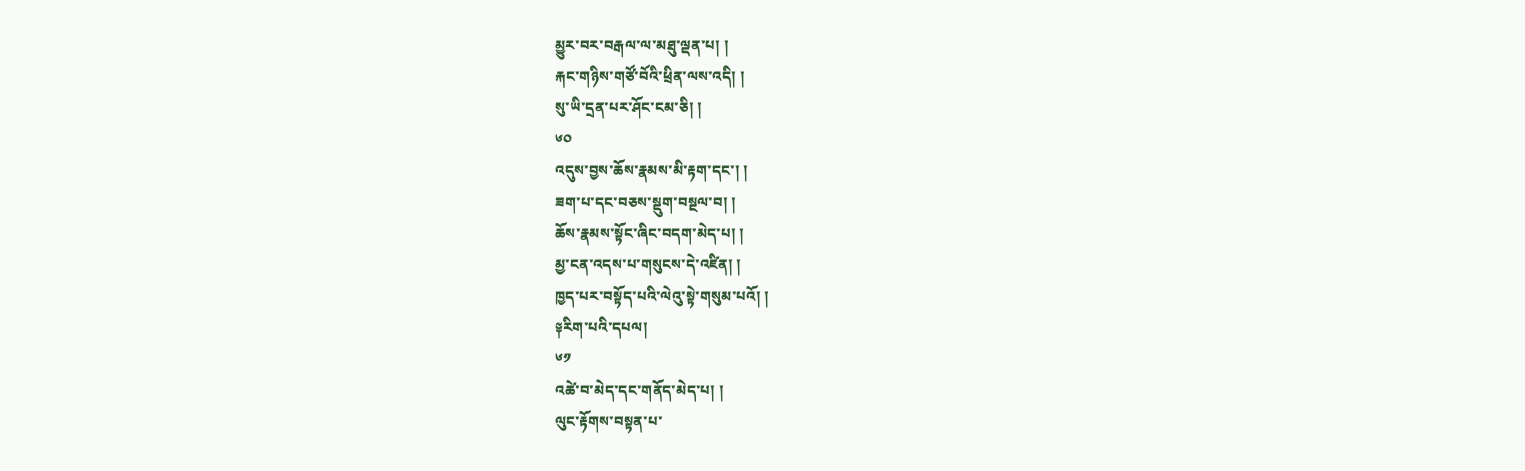མྱུར་བར་བརྒལ་ལ་མཐུ་ལྡན་པ། །
རྐང་གཉིས་གཙོ་བོའི་ཕྲིན་ལས་འདི། །
སུ་ཡི་དྲན་པར་ཤོང་ངམ་ཅི། །
༦༠
འདུས་བྱས་ཆོས་རྣམས་མི་རྟག་དང་། །
ཟག་པ་དང་བཅས་སྡུག་བསྔལ་བ། །
ཆོས་རྣམས་སྟོང་ཞིང་བདག་མེད་པ། །
མྱ་ངན་འདས་པ་གསུངས་དེ་འཛིན། །
ཁྱད་པར་བསྟོད་པའི་ལེའུ་སྟེ་གསུམ་པའོ། །
༈རིག་པའི་དཔལ།
༦༡
འཚེ་བ་མེད་དང་གནོད་མེད་པ། །
ལུང་རྟོགས་བསྟན་པ་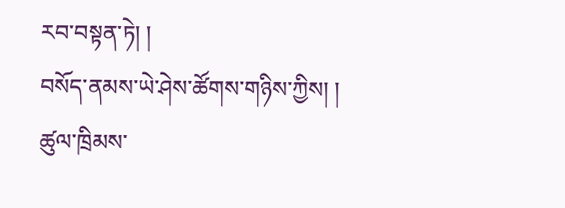རབ་བསྟན་ཏེ། །
བསོད་ནམས་ཡེ་ཤེས་ཚོགས་གཉིས་ཀྱིས། །
ཚུལ་ཁྲིམས་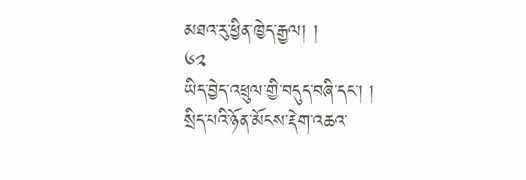མཐའ་རུ་ཕྱིན་ཁྱེད་རྒྱལ། །
༦༢
ཡིད་བྱེད་འཕྲུལ་གྱི་བདུད་བཞི་དང་། །
སྲིད་པའི་ཉོན་མོངས་རྡེག་འཆའ་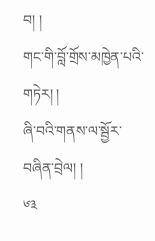བ། །
གང་གི་བློ་གྲོས་མཁྱེན་པའི་གཏེར། །
ཞི་བའི་གནས་ལ་སྦྱོར་བཞིན་བྲེལ། །
༦༣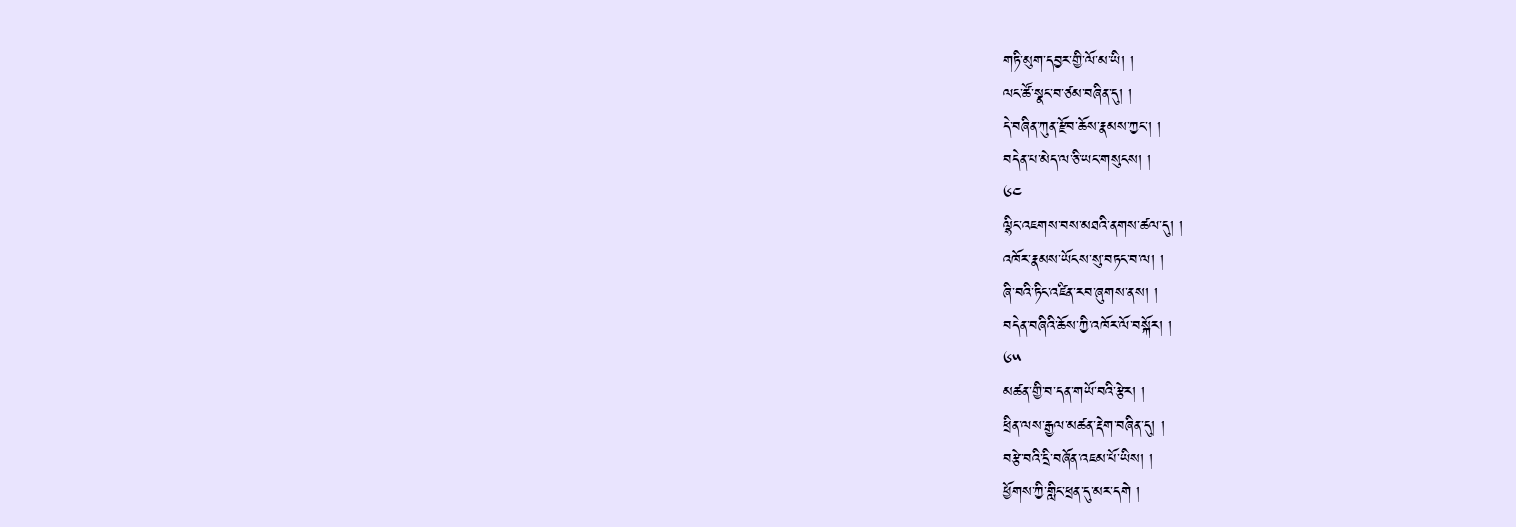གཏི་མུག་དབྱར་གྱི་ལོ་མ་ཡི། །
ལང་ཚོ་སྣང་བ་ཙམ་བཞིན་དུ། །
དེ་བཞིན་ཀུན་རྫོབ་ཆོས་རྣམས་ཀྱང་། །
བདེན་པ་མེད་ལ་ཅི་ཡང་གསུངས། །
༦༤
ལྷིང་འཇགས་བས་མཐའི་ནགས་ཚལ་དུ། །
འཁོར་རྣམས་ཡོངས་སུ་བཏང་བ་ལ། །
ཞི་བའི་ཏིང་འཛིན་རབ་ཞུགས་ནས། །
བདེན་བཞིའི་ཆོས་ཀྱི་འཁོར་ལོ་བསྐོར། །
༦༥
མཚན་གྱི་བ་དན་གཡོ་བའི་རྩེར། །
ཕྲིན་ལས་རྒྱལ་མཚན་རྡེག་བཞིན་དུ། །
བརྩེ་བའི་དྲི་བཞོན་འཇམ་པོ་ཡིས། །
ཕྱོགས་ཀྱི་གླིང་ཕྲན་དུ་མར་དགེ །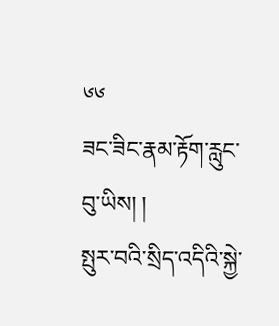༦༦
ཟང་ཟིང་རྣམ་རྟོག་རླུང་བུ་ཡིས། །
སྤུར་བའི་སྲིད་འདིའི་སྐྱེ་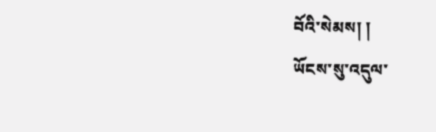བོའི་སེམས། །
ཡོངས་སུ་འདུལ་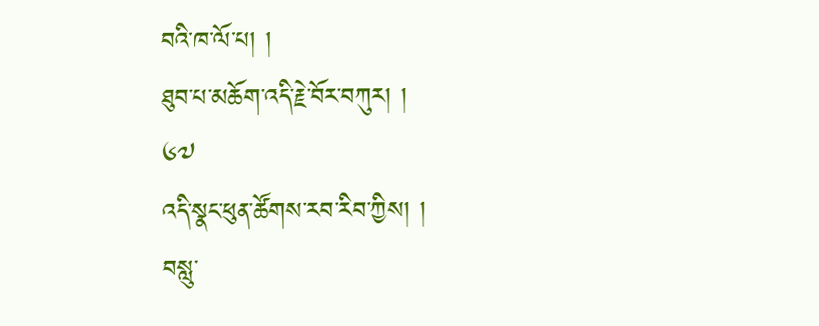བའི་ཁ་ལོ་པ། །
ཐུབ་པ་མཆོག་འདི་རྗེ་བོར་བཀུར། །
༦༧
འདི་སྣང་ཕུན་ཚོགས་རབ་རིབ་ཀྱིས། །
བསླུ་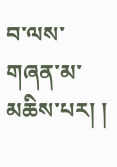བ་ལས་གཞན་མ་མཆིས་པར། །